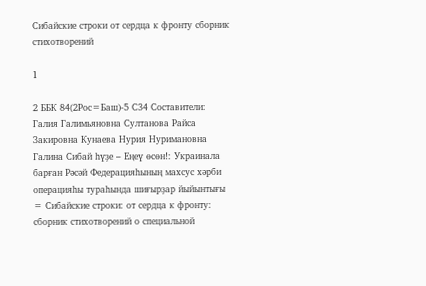Сибайские строки от сердца к фронту сборник стихотворений

1

2 ББК 84(2Рос=Баш)-5 С34 Составители: Галия Галимьяновна Султанова Райса Закировна Кунаева Нурия Нуримановна Галина Сибай һүҙе – Еңеү өсөн!: Украинала барған Рәсәй Федерацияһының махсус хәрби операцияһы тураһында шиғырҙар йыйынтығы = Сибайские строки: от сердца к фронту: сборник стихотворений о специальной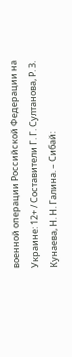военной операции Российской Федерации на Украине: 12+ / Составители Г. Г. Султанова, Р. З. Кунаева, Н. Н. Галина. – Сибай: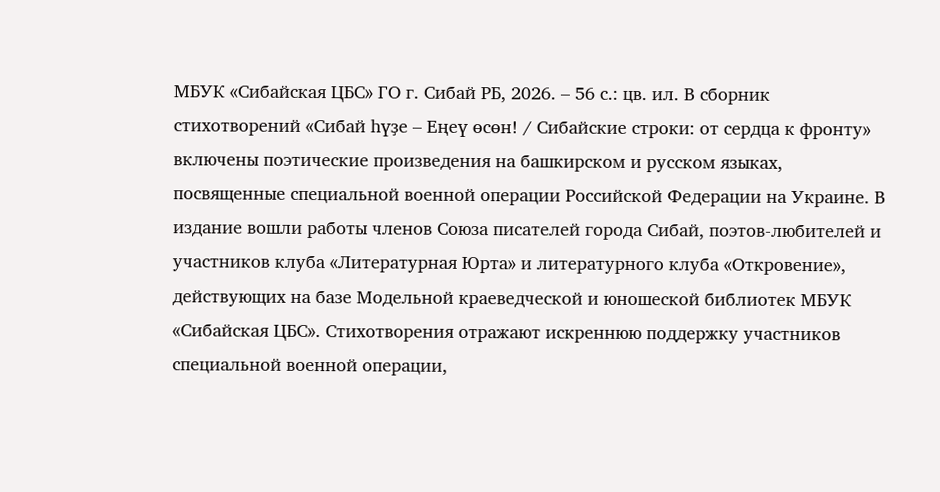МБУК «Сибайская ЦБС» ГО г. Сибай РБ, 2026. – 56 с.: цв. ил. В сборник стихотворений «Сибай һүҙе – Еңеү өсөн! / Сибайские строки: от сердца к фронту» включены поэтические произведения на башкирском и русском языках, посвященные специальной военной операции Российской Федерации на Украине. В издание вошли работы членов Союза писателей города Сибай, поэтов-любителей и участников клуба «Литературная Юрта» и литературного клуба «Откровение», действующих на базе Модельной краеведческой и юношеской библиотек МБУК «Сибайская ЦБС». Стихотворения отражают искреннюю поддержку участников специальной военной операции,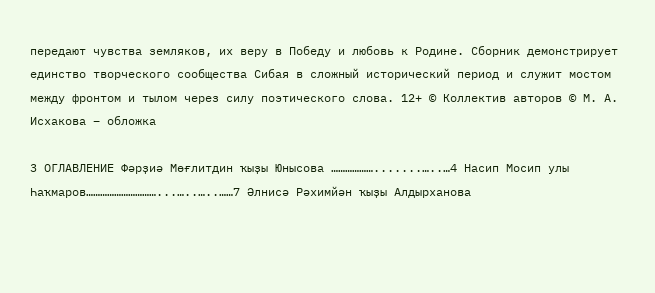передают чувства земляков, их веру в Победу и любовь к Родине. Сборник демонстрирует единство творческого сообщества Сибая в сложный исторический период и служит мостом между фронтом и тылом через силу поэтического слова. 12+ © Коллектив авторов © М. А. Исхакова – обложка

3 ОГЛАВЛЕНИЕ Фәрҙиә Мөғлитдин ҡыҙы Юнысова ……………….......…..…4 Насип Мосип улы Һаҡмаров…………………………...…..…..……7 Әлнисә Рәхимйән ҡыҙы Алдырханова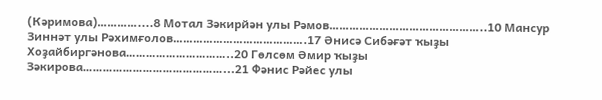(Кәримова)…………....8 Мотал Зәкирйән улы Рәмов………………………………………..10 Мансур Зиннәт улы Рәхимғолов………………………………….17 Әнисә Сибәғәт ҡыҙы Хоҙайбиргәнова…………………………..20 Гөлсөм Әмир ҡыҙы Зәкирова……………………………………...21 Фәнис Рәйес улы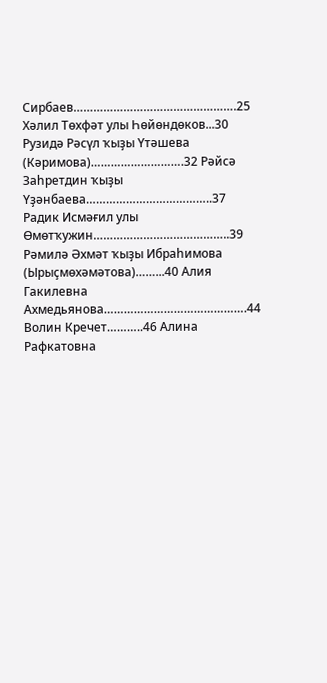Сирбаев………………………………………….25 Хәлил Төхфәт улы Һөйөндөков...30 Рузидә Рәсүл ҡыҙы Үтәшева (Кәримова)……………………….32 Рәйсә Заһретдин ҡыҙы Үҙәнбаева………………………………..37 Радик Исмәғил улы Өмөтҡужин…………………………………..39 Рәмилә Әхмәт ҡыҙы Ибраһимова (Ырыҫмөхәмәтова)……...40 Алия Гакилевна Ахмедьянова…………………………………….44 Волин Кречет………..46 Алина Рафкатовна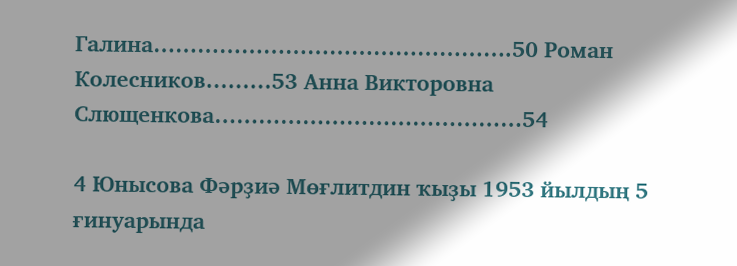Галина………………………………………….50 Роман Колесников………53 Анна Викторовна Слющенкова……………………………………54

4 Юнысова Фәрҙиә Мөғлитдин ҡыҙы 1953 йылдың 5 ғинуарында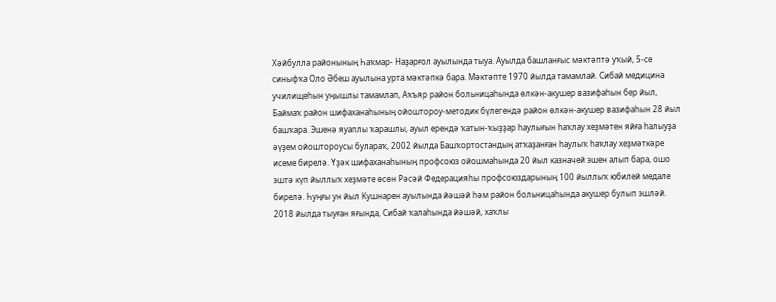Хәйбулла районының Һаҡмар- Наҙарғол ауылында тыуа. Ауылда башланғыс мәктәптә уҡый, 5-се синыфҡа Оло Әбеш ауылына урта мәктәпкә бара. Мәктәпте 1970 йылда тамамлай. Сибай медицина училищеһын уңышлы тамамлап, Аҡъяр район больницаһында өлкән-акушер вазифаһын бер йыл, Баймаҡ район шифаханаһының ойоштороу-методик бүлегендә район өлкән-акушер вазифаһын 28 йыл башҡара. Эшенә яуаплы ҡарашлы, ауыл ерендә ҡатын-ҡыҙҙар һаулығын һаҡлау хеҙмәтен яйға һалыуҙа әүҙем ойоштороусы булараҡ, 2002 йылда Башҡортостандың атҡаҙанған һаулыҡ һаҡлау хеҙмәткәре исеме бирелә. Үҙәк шифаханаһының профсоюз ойошмаһында 20 йыл казначей эшен алып бара, ошо эштә күп йыллыҡ хеҙмәте өсөн Рәсәй Федерацияһы профсоюздарының 100 йыллыҡ юбилей медале бирелә. Һуңғы ун йыл Кушнарен ауылында йәшәй һәм район больницаһында акушер булып эшләй. 2018 йылда тыуған яғында, Сибай ҡалаһында йәшәй, хаҡлы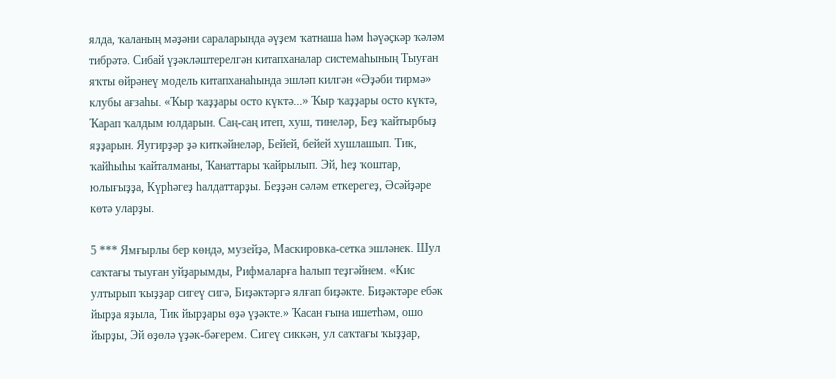ялда, ҡаланың мәҙәни сараларында әүҙем ҡатнаша һәм һәүәҫкәр ҡәләм тибрәтә. Сибай үҙәкләштерелгән китапханалар системаһының Тыуған яҡты өйрәнеү модель китапханаһында эшләп килгән «Әҙәби тирмә» клубы ағзаһы. «Ҡыр ҡаҙҙары осто күктә...» Ҡыр ҡаҙҙары осто күктә, Ҡарап ҡалдым юлдарын. Саң-саң итеп, хуш, тинеләр, Беҙ ҡайтырбыҙ яҙҙарын. Яугирҙәр ҙә киткәйнеләр, Бейей, бейей хушлашып. Тик, ҡайһыһы ҡайталманы, Ҡанаттары ҡайрылып. Эй, һеҙ ҡоштар, юлығыҙҙа, Күрһәгеҙ һалдаттарҙы. Беҙҙән сәләм еткерегеҙ, Әсәйҙәре көтә уларҙы.

5 *** Ямғырлы бер көндә, музейҙә, Маскировка-сетка эшләнек. Шул саҡтағы тыуған уйҙарымды, Рифмаларға һалып теҙгәйнем. «Кис ултырып ҡыҙҙар сигеү сигә, Биҙәктәргә ялғап биҙәкте. Биҙәктәре ебәк йырҙа яҙыла, Тик йырҙары өҙә үҙәкте.» Ҡасан ғына ишетһәм, ошо йырҙы, Эй өҙөлә үҙәк-бәғерем. Сигеү сиккән, ул саҡтағы ҡыҙҙар,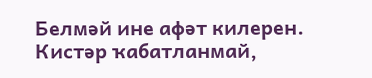Белмәй ине афәт килерен. Кистәр ҡабатланмай,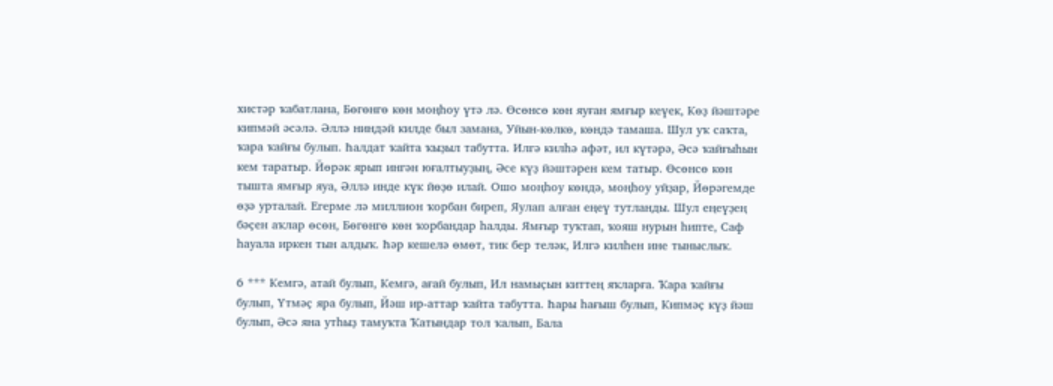хистәр ҡабатлана, Бөгөнгө көн моңһоу үтә лә. Өсөнсө көн яуған ямғыр кеүек, Көҙ йәштәре кипмәй әсәлә. Әллә ниндәй килде был замана, Уйын-көлкө, көндә тамаша. Шул уҡ саҡта, ҡара ҡайғы булып. Һалдат ҡайта ҡыҙыл табутта. Илгә килһә афәт, ил күтәрә, Әсә ҡайғыһын кем таратыр. Йөрәк ярып ингән юғалтыуҙың, Әсе күҙ йәштәрен кем татыр. Өсөнсө көн тышта ямғыр яуа, Әллә инде күк йөҙө илай. Ошо моңһоу көндә, моңһоу уйҙар, Йөрәгемде өҙә урталай. Егерме лә миллион ҡорбан биреп, Яулап алған еңеү тутланды. Шул еңеүҙең бәҫен аҡлар өсөн, Бөгөнгө көн ҡорбандар һалды. Ямғыр туҡтап, ҡояш нурын һипте, Саф һауала иркен тын алдыҡ. Һәр кешелә өмөт, тик бер теләк, Илгә килһен ине тыныслыҡ.

6 *** Кемгә, атай булып, Кемгә, ағай булып, Ил намыҫын киттең яҡларға. Ҡара ҡайғы булып, Үтмәҫ яра булып, Йәш ир-аттар ҡайта табутта. Һары һағыш булып, Кипмәҫ күҙ йәш булып, Әсә яна утһыҙ тамуҡта Ҡатындар тол ҡалып, Бала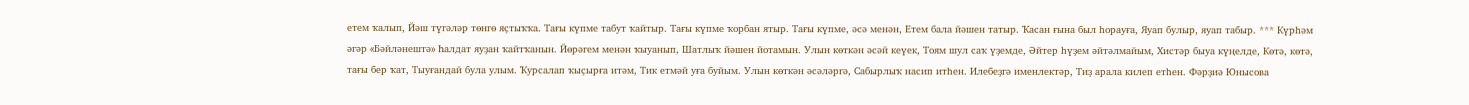етем ҡалып, Йәш түгәләр төнгө яҫтыҡҡа. Тағы күпме табут ҡайтыр. Тағы күпме ҡорбан ятыр. Тағы күпме, әсә менән, Етем бала йәшен татыр. Ҡасан ғына был һорауға, Яуап булыр, яуап табыр. *** Күрһәм әгәр «Бәйләнештә» Һалдат яуҙан ҡайтҡанын. Йөрәгем менән ҡыуанып, Шатлыҡ йәшен йотамын. Улын көткән әсәй кеүек, Тоям шул саҡ үҙемде, Әйтер һүҙем әйтәлмайым, Хистәр быуа күңелде, Көтә, көтә, тағы бер ҡат, Тыуғандай була улым. Ҡурсалап ҡыҫырға итәм, Тик етмәй уға буйым. Улын көткән әсәләргә, Сабырлыҡ насип итһен. Илебеҙгә именлектәр, Тиҙ арала килеп етһен. Фәрҙиә Юнысова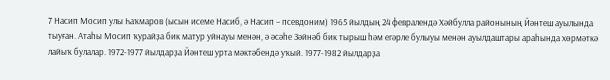7 Насип Мосип улы Һаҡмаров (ысын исеме Насиб, ә Насип – псевдоним) 1965 йылдың 24 февралендә Хәйбулла районының Йәнтеш ауылында тыуған. Атаһы Мосип ҡурайҙа бик матур уйнауы менән, ә әсәһе Зәйнәб бик тырыш һәм егәрле булыуы менән ауылдаштары араһында хөрмәткә лайыҡ булалар. 1972-1977 йылдарҙа Йәнтеш урта мәктәбендә уҡый. 1977-1982 йылдарҙа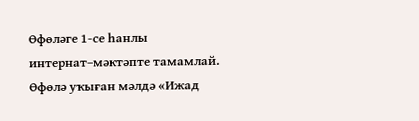Өфөләге 1-се һанлы интернат–мәктәпте тамамлай. Өфөлә уҡыған мәлдә «Ижад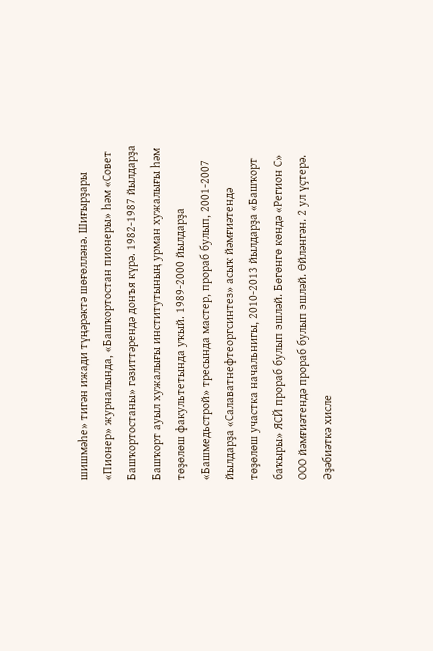шишмәһе» тигән ижади түңәрәктә шөғөлләнә. Шиғырҙары «Пионер» журналында, «Башҡортостан пионеры» һәм «Совет Башҡортостаны» гәзиттәрендә донъя күрә. 1982-1987 йылдарҙа Башҡорт ауыл хужалығы институтының урман хужалығы һәм төҙөлөш факультетында уҡый. 1989-2000 йылдарҙа «Башмедьстрой» тресында мастер, прораб булып, 2001-2007 йылдарҙа «Салаватнефтеоргсинтез» асыҡ йәмғиәтендә төҙөлөш участка начальнигы, 2010-2013 йылдарҙа «Башҡорт баҡыры» ЯСЙ прораб булып эшләй. Бөгөнгө көндә «Регион С» ООО йәмғиәтендә прораб булып эшләй. Өйләнгән. 2 ул үҫтерә. Әҙәбиәткә хисле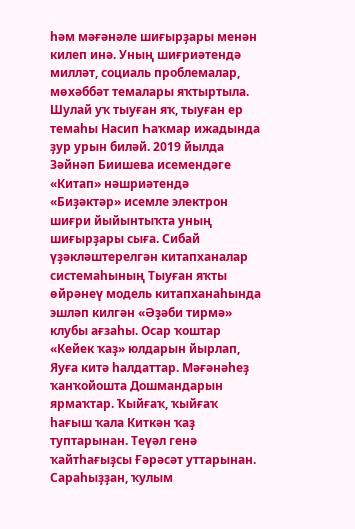һәм мәғәнәле шиғырҙары менән килеп инә. Уның шиғриәтендә милләт, социаль проблемалар, мөхәббәт темалары яҡтыртыла. Шулай уҡ тыуған яҡ, тыуған ер темаһы Насип Һаҡмар ижадында ҙур урын биләй. 2019 йылда Зәйнәп Биишева исемендәге «Китап» нәшриәтендә «Биҙәктәр» исемле электрон шиғри йыйынтыҡта уның шиғырҙары сыға. Сибай үҙәкләштерелгән китапханалар системаһының Тыуған яҡты өйрәнеү модель китапханаһында эшләп килгән «Әҙәби тирмә» клубы ағзаһы. Осар ҡоштар «Кейек ҡаҙ» юлдарын йырлап, Яуға китә һалдаттар. Мәғәнәһеҙ ҡанҡойошта Дошмандарын ярмаҡтар. Ҡыйғаҡ, ҡыйғаҡ һағыш ҡала Киткән ҡаҙ туптарынан. Теүәл генә ҡайтһағыҙсы Ғәрәсәт уттарынан. Сараһыҙҙан, ҡулым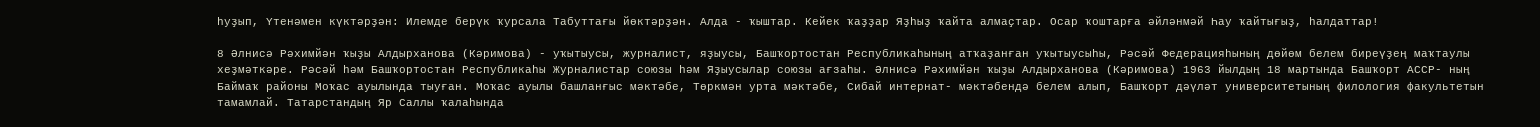һуҙып, Үтенәмен күктәрҙән: Илемде берүк ҡурсала Табуттағы йөктәрҙән. Алда - ҡыштар. Кейек ҡаҙҙар Яҙһыҙ ҡайта алмаҫтар. Осар ҡоштарға әйләнмәй Һау ҡайтығыҙ, һалдаттар!

8 Әлнисә Рәхимйән ҡыҙы Алдырханова (Кәримова) - уҡытыусы, журналист, яҙыусы, Башҡортостан Республикаһының атҡаҙанған уҡытыусыһы, Рәсәй Федерацияһының дөйөм белем биреүҙең маҡтаулы хеҙмәткәре. Рәсәй һәм Башҡортостан Республикаһы Журналистар союзы һәм Яҙыусылар союзы ағзаһы. Әлнисә Рәхимйән ҡыҙы Алдырханова (Кәримова) 1963 йылдың 18 мартында Башҡорт АССР- ның Баймаҡ районы Моҡас ауылында тыуған. Моҡас ауылы башланғыс мәктәбе, Төркмән урта мәктәбе, Сибай интернат- мәктәбендә белем алып, Башҡорт дәүләт университетының филология факультетын тамамлай. Татарстандың Яр Саллы ҡалаһында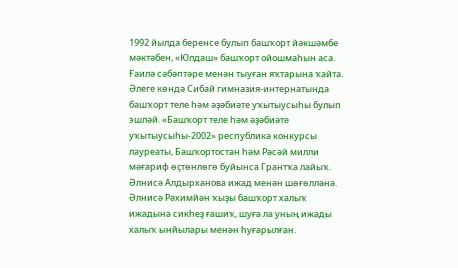1992 йылда беренсе булып башҡорт йәкшәмбе мәктәбен, «Юлдаш» башҡорт ойошмаһын аса. Ғаилә сәбәптәре менән тыуған яҡтарына ҡайта. Әлеге көндә Сибай гимназия-интернатында башҡорт теле һәм әҙәбиәте уҡытыусыһы булып эшләй. «Башҡорт теле һәм әҙәбиәте уҡытыусыһы-2002» республика конкурсы лауреаты, Башҡортостан һәм Рәсәй милли мәғариф өҫтөнлөгө буйынса Грантҡа лайыҡ. Әлнисә Алдырханова ижад менән шөғөлләнә. Әлнисә Рәхимйән ҡыҙы башҡорт халыҡ ижадына сикһеҙ ғашиҡ, шуға ла уның ижады халыҡ ынйылары менән һуғарылған.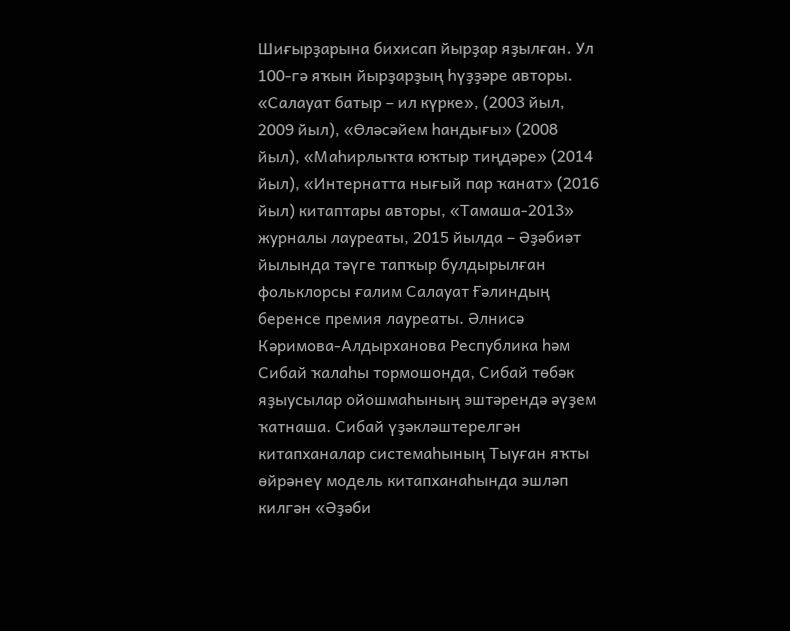Шиғырҙарына бихисап йырҙар яҙылған. Ул 100-гә яҡын йырҙарҙың һүҙҙәре авторы. «Салауат батыр – ил күрке», (2003 йыл, 2009 йыл), «Өләсәйем һандығы» (2008 йыл), «Маһирлыҡта юҡтыр тиңдәре» (2014 йыл), «Интернатта нығый пар ҡанат» (2016 йыл) китаптары авторы, «Тамаша-2013» журналы лауреаты, 2015 йылда – Әҙәбиәт йылында тәүге тапҡыр булдырылған фольклорсы ғалим Салауат Ғәлиндың беренсе премия лауреаты. Әлнисә Кәримова-Алдырханова Республика һәм Сибай ҡалаһы тормошонда, Сибай төбәк яҙыусылар ойошмаһының эштәрендә әүҙем ҡатнаша. Сибай үҙәкләштерелгән китапханалар системаһының Тыуған яҡты өйрәнеү модель китапханаһында эшләп килгән «Әҙәби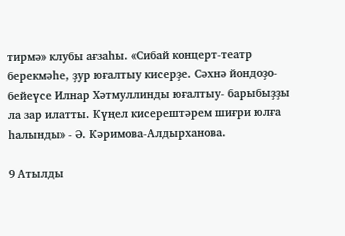тирмә» клубы ағзаһы. «Сибай концерт-театр берекмәһе, ҙур юғалтыу кисерҙе. Сәхнә йондоҙо-бейеүсе Илнар Хәтмуллинды юғалтыу- барыбыҙҙы ла зар илатты. Күңел кисерештәрем шиғри юлға һалынды» - Ә. Кәримова-Алдырханова.

9 Атылды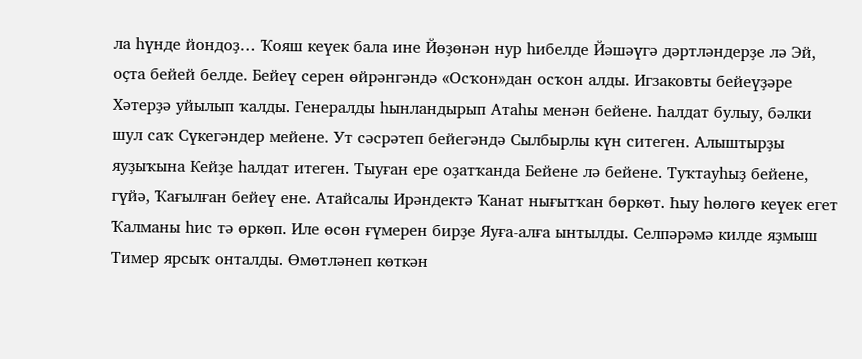ла һүнде йондоҙ… Ҡояш кеүек бала ине Йөҙөнән нур һибелде Йәшәүгә дәртләндерҙе лә Эй, оҫта бейей белде. Бейеү серен өйрәнгәндә «Осҡон»дан осҡон алды. Игзаковты бейеүҙәре Хәтерҙә уйылып ҡалды. Генералды һынландырып Атаһы менән бейене. Һалдат булыу, бәлки шул саҡ Сүкегәндер мейене. Ут сәсрәтеп бейегәндә Сылбырлы күн ситеген. Алыштырҙы яуҙыҡына Кейҙе һалдат итеген. Тыуған ере оҙатҡанда Бейене лә бейене. Туҡтауһыҙ бейене, гүйә, Ҡағылған бейеү ене. Атайсалы Ирәндектә Ҡанат нығытҡан бөркөт. Һыу һөлөгө кеүек егет Ҡалманы һис тә өркөп. Иле өсөн ғүмерен бирҙе Яуға-алға ынтылды. Селпәрәмә килде яҙмыш Тимер ярсыҡ онталды. Өмөтләнеп көткән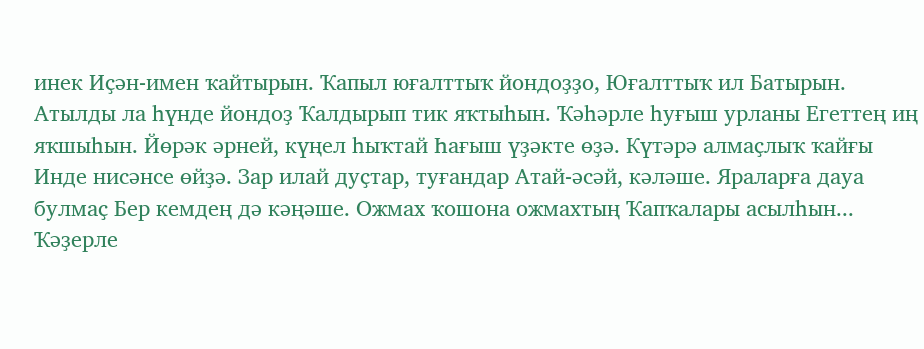инек Иҫән-имен ҡайтырын. Ҡапыл юғалттыҡ йондоҙҙо, Юғалттыҡ ил Батырын. Атылды ла һүнде йондоҙ Ҡалдырып тик яҡтыһын. Ҡәһәрле һуғыш урланы Егеттең иң яҡшыһын. Йөрәк әрней, күңел һыҡтай Һағыш үҙәкте өҙә. Күтәрә алмаҫлыҡ ҡайғы Инде нисәнсе өйҙә. Зар илай дуҫтар, туғандар Атай-әсәй, кәләше. Яраларға дауа булмаҫ Бер кемдең дә кәңәше. Ожмах ҡошона ожмахтың Ҡапҡалары асылһын... Ҡәҙерле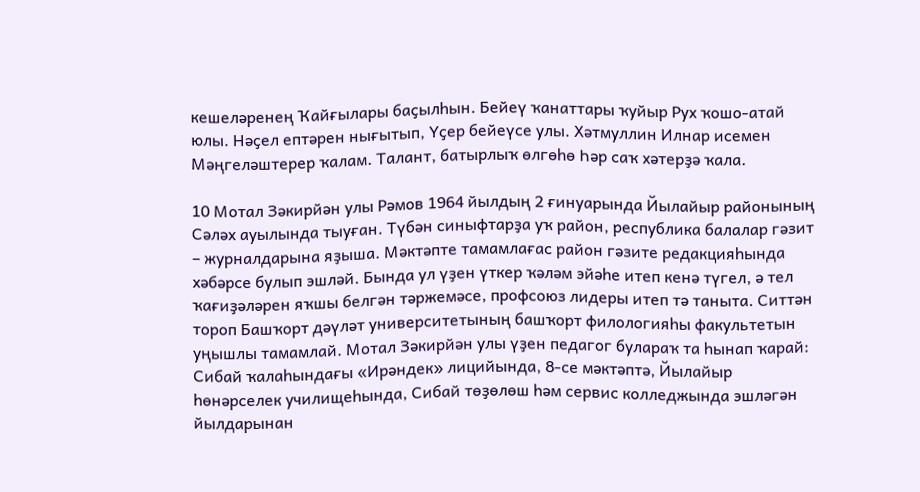кешеләренең Ҡайғылары баҫылһын. Бейеү ҡанаттары ҡуйыр Рух ҡошо-атай юлы. Нәҫел ептәрен нығытып, Үҫер бейеүсе улы. Хәтмуллин Илнар исемен Мәңгеләштерер ҡалам. Талант, батырлыҡ өлгөһө Һәр саҡ хәтерҙә ҡала.

10 Мотал Зәкирйән улы Рәмов 1964 йылдың 2 ғинуарында Йылайыр районының Сәләх ауылында тыуған. Түбән синыфтарҙа уҡ район, республика балалар гәзит – журналдарына яҙыша. Мәктәпте тамамлағас район гәзите редакцияһында хәбәрсе булып эшләй. Бында ул үҙен үткер ҡәләм эйәһе итеп кенә түгел, ә тел ҡағиҙәләрен яҡшы белгән тәржемәсе, профсоюз лидеры итеп тә таныта. Ситтән тороп Башҡорт дәүләт университетының башҡорт филологияһы факультетын уңышлы тамамлай. Мотал Зәкирйән улы үҙен педагог булараҡ та һынап ҡарай: Сибай ҡалаһындағы «Ирәндек» лицийында, 8-се мәктәптә, Йылайыр һөнәрселек училищеһында, Сибай төҙөлөш һәм сервис колледжында эшләгән йылдарынан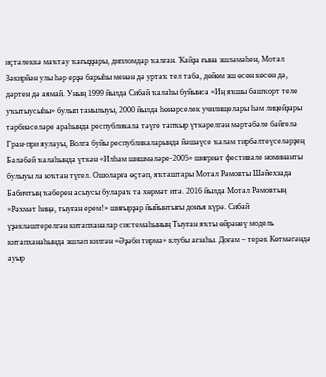иҫтәлеккә маҡтау ҡағыҙҙары, дипломдар ҡалған. Ҡайҙа ғына эшләмәһен, Мотал Зәкирйән улы һәр ерҙә барыһы менән дә уртаҡ тел таба, дөйөм эш өсөн көсөн дә, дәртен дә аямай. Уның 1999 йылда Сибай ҡалаһы буйынса «Иң яҡшы башҡорт теле уҡытыусыһы» булып танылыуы, 2000 йылда һөнәрселек училищелары һәм лицейҙары тәрбиәселәре араһында республикала тәүге тапҡыр үткәрелгән мәртәбәле бәйгелә Гран-при яулауы, Волга буйы республикаларында йәшәүсе ҡәләм тирбәлтеүселәрҙең Бәләбәй ҡалаһында үткән «Илһам шишмәләре-2005» шиғриәт фестивале номинанты булыуы ла юҡтан түгел. Ошоларға өҫтәп, яҡташтары Мотал Рәмовты Шәйехзада Бабичтың ҡәберен асыусы булараҡ та хөрмәт итә. 2016 йылда Мотал Рәмовтың «Рәхмәт һиңә, тыуған ерем!» шиғырҙар йыйынтығы донъя күрә. Сибай үҙәкләштерелгән китапханалар системаһының Тыуған яҡты өйрәнеү модель китапханаһында эшләп килгән «Әҙәби тирмә» клубы ағзаһы. Доғам – терәк Көтмәгәндә ауыр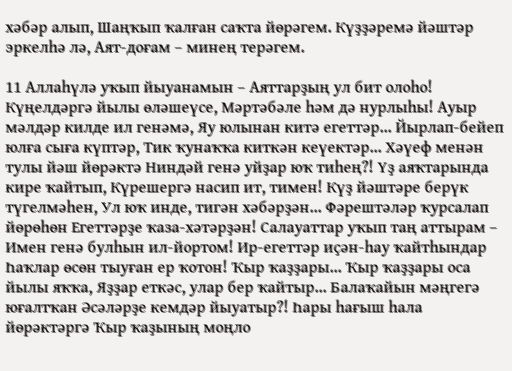хәбәр алып, Шаңҡып ҡалған саҡта йөрәгем. Күҙҙәремә йәштәр эркелһә лә, Аят-доғам – минең терәгем.

11 Аллаһүлә уҡып йыуанамын – Аяттарҙың ул бит олоһо! Күңелдәргә йылы өләшеүсе, Мәртәбәле һәм дә нурлыһы! Ауыр мәлдәр килде ил генәмә, Яу юлынан китә егеттәр... Йырлап-бейеп юлға сыға күптәр, Тик ҡунаҡҡа киткән кеүектәр... Хәүеф менән тулы йәш йөрәктә Ниндәй генә уйҙар юҡ тиһең?! Үҙ аяҡтарында кире ҡайтып, Күрешергә насип ит, тимен! Күҙ йәштәре берүк түгелмәһен, Ул юҡ инде, тигән хәбәрҙән... Фәрештәләр ҡурсалап йөрөһөн Егеттәрҙе ҡаза-хәтәрҙән! Салауаттар уҡып таң аттырам – Имен генә булһын ил-йортом! Ир-егеттәр иҫән-һау ҡайтһындар Һаҡлар өсөн тыуған ер ҡотон! Ҡыр ҡаҙҙары... Ҡыр ҡаҙҙары оса йылы яҡҡа, Яҙҙар еткәс, улар бер ҡайтыр... Балаҡайын мәңгегә юғалтҡан Әсәләрҙе кемдәр йыуатыр?! Һары һағыш һала йөрәктәргә Ҡыр ҡаҙының моңло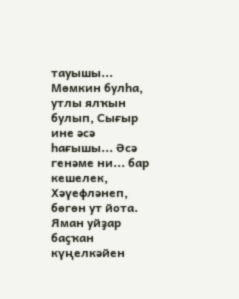тауышы... Мөмкин булһа, утлы ялҡын булып, Сығыр ине әсә һағышы... Әсә генәме ни... бар кешелек, Хәүефләнеп, бөгөн ут йота. Яман уйҙар баҫҡан күңелкәйен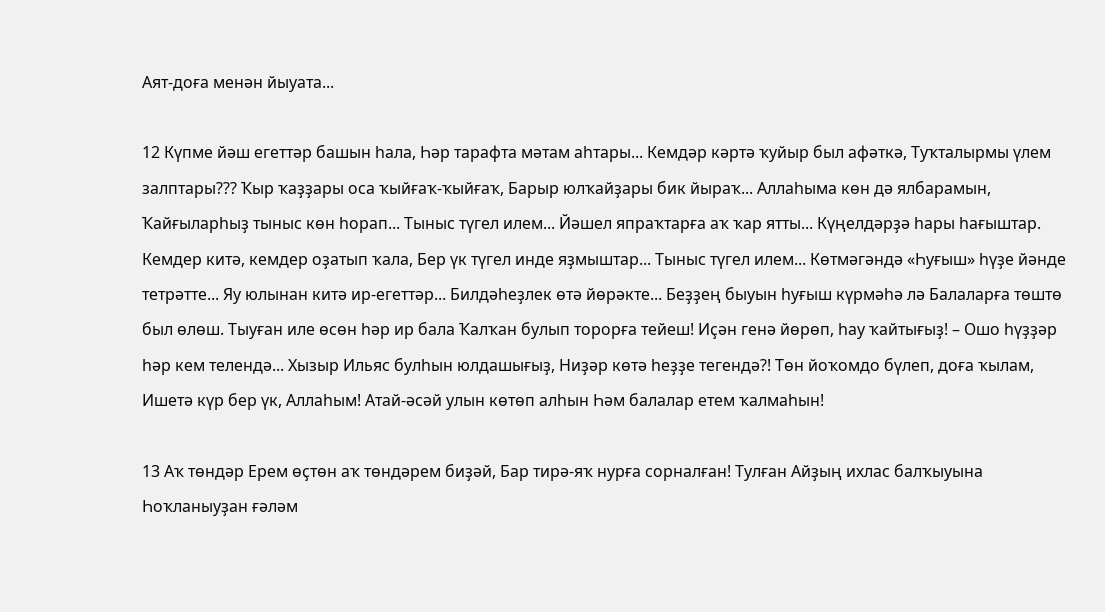Аят-доға менән йыуата...

12 Күпме йәш егеттәр башын һала, Һәр тарафта мәтам аһтары... Кемдәр кәртә ҡуйыр был афәткә, Туҡталырмы үлем залптары??? Ҡыр ҡаҙҙары оса ҡыйғаҡ-ҡыйғаҡ, Барыр юлҡайҙары бик йыраҡ... Аллаһыма көн дә ялбарамын, Ҡайғыларһыҙ тыныс көн һорап... Тыныс түгел илем... Йәшел япраҡтарға аҡ ҡар ятты... Күңелдәрҙә һары һағыштар. Кемдер китә, кемдер оҙатып ҡала, Бер үк түгел инде яҙмыштар... Тыныс түгел илем... Көтмәгәндә «Һуғыш» һүҙе йәнде тетрәтте... Яу юлынан китә ир-егеттәр... Билдәһеҙлек өтә йөрәкте... Беҙҙең быуын һуғыш күрмәһә лә Балаларға төштө был өлөш. Тыуған иле өсөн һәр ир бала Ҡалҡан булып торорға тейеш! Иҫән генә йөрөп, һау ҡайтығыҙ! – Ошо һүҙҙәр һәр кем телендә... Хызыр Ильяс булһын юлдашығыҙ, Ниҙәр көтә һеҙҙе тегендә?! Төн йоҡомдо бүлеп, доға ҡылам, Ишетә күр бер үк, Аллаһым! Атай-әсәй улын көтөп алһын Һәм балалар етем ҡалмаһын!

13 Аҡ төндәр Ерем өҫтөн аҡ төндәрем биҙәй, Бар тирә-яҡ нурға сорналған! Тулған Айҙың ихлас балҡыуына Һоҡланыуҙан ғәләм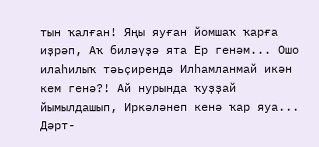тын ҡалған! Яңы яуған йомшаҡ ҡарға иҙрәп, Аҡ биләүҙә ята Ер генәм... Ошо илаһилыҡ тәьҫирендә Илһамланмай икән кем генә?! Ай нурында ҡуҙҙай йымылдашып, Иркәләнеп кенә ҡар яуа... Дәрт-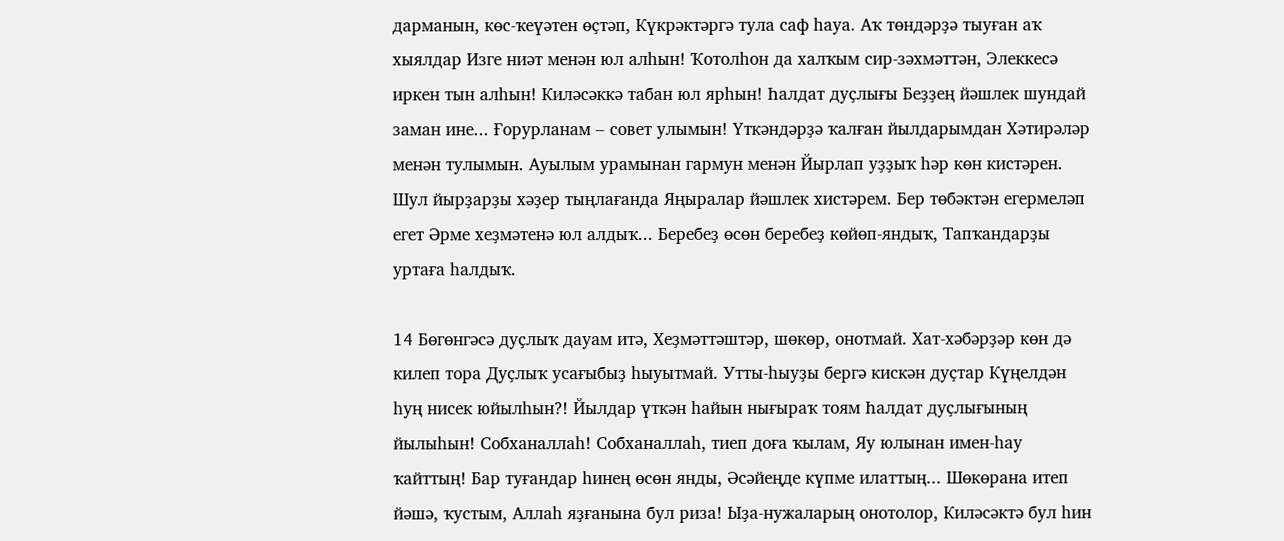дарманын, көс-ҡеүәтен өҫтәп, Күкрәктәргә тула саф һауа. Аҡ төндәрҙә тыуған аҡ хыялдар Изге ниәт менән юл алһын! Ҡотолһон да халҡым сир-зәхмәттән, Элеккесә иркен тын алһын! Киләсәккә табан юл ярһын! Һалдат дуҫлығы Беҙҙең йәшлек шундай заман ине... Ғорурланам – совет улымын! Үткәндәрҙә ҡалған йылдарымдан Хәтирәләр менән тулымын. Ауылым урамынан гармун менән Йырлап уҙҙыҡ һәр көн кистәрен. Шул йырҙарҙы хәҙер тыңлағанда Яңыралар йәшлек хистәрем. Бер төбәктән егермеләп егет Әрме хеҙмәтенә юл алдыҡ... Беребеҙ өсөн беребеҙ көйөп-яндыҡ, Тапҡандарҙы уртаға һалдыҡ.

14 Бөгөнгәсә дуҫлыҡ дауам итә, Хеҙмәттәштәр, шөкөр, онотмай. Хат-хәбәрҙәр көн дә килеп тора Дуҫлыҡ усағыбыҙ һыуытмай. Утты-һыуҙы бергә кискән дуҫтар Күңелдән һуң нисек юйылһын?! Йылдар үткән һайын нығыраҡ тоям Һалдат дуҫлығының йылыһын! Собханаллаһ! Собханаллаһ, тиеп доға ҡылам, Яу юлынан имен-һау ҡайттың! Бар туғандар һинең өсөн янды, Әсәйеңде күпме илаттың... Шөкөрана итеп йәшә, ҡустым, Аллаһ яҙғанына бул риза! Ыҙа-нужаларың онотолор, Киләсәктә бул һин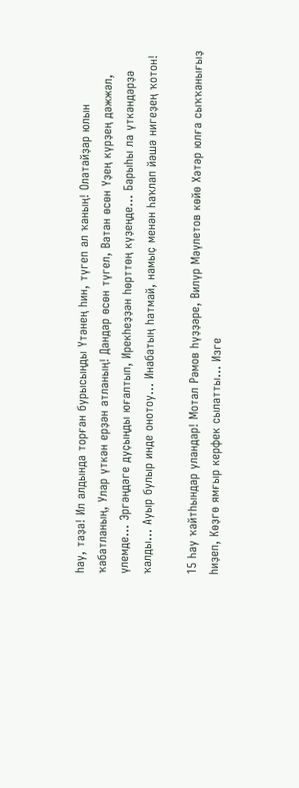һау, таҙа! Ил алдында торған бурысыңды Үтәнең һин, түгеп ал ҡаның! Олатайҙар юлын ҡабатланың, Улар үткән ерҙән атланың! Дандар өсөн түгел, Ватан өсөн Үҙең күрҙең дәжжәл, үлемде... Эргәңдәге дуҫыңды юғалтып, Ирекһеҙҙән һөрттөң күҙеңде... Барыһы ла үткәндәрҙә ҡалды... Ауыр булыр инде онотоу... Инабатың һатмай, намыҫ менән Һаҡлап йәшә нигеҙең ҡотон!

15 Һау ҡайтһындар уландар! Мотал Рәмов һүҙҙәре, Вилүр Мәүлетов көйө Хәтәр юлға сыҡҡанығыҙ һиҙеп, Көҙгө ямғыр керфек сылатты... Изге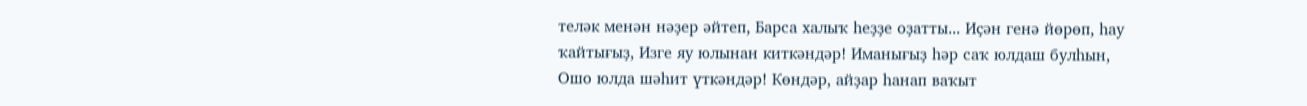теләк менән нәҙер әйтеп, Барса халыҡ һеҙҙе оҙатты... Иҫән генә йөрөп, һау ҡайтығыҙ, Изге яу юлынан киткәндәр! Иманығыҙ һәр саҡ юлдаш булһын, Ошо юлда шәһит үткәндәр! Көндәр, айҙар һанап ваҡыт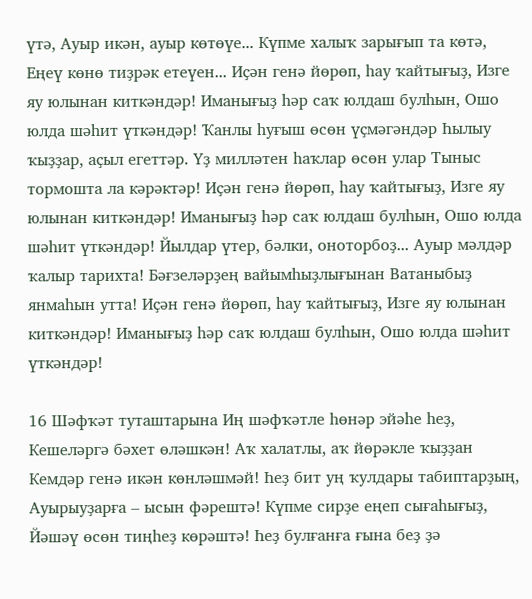үтә, Ауыр икән, ауыр көтөүе... Күпме халыҡ зарығып та көтә, Еңеү көнө тиҙрәк етеүен... Иҫән генә йөрөп, һау ҡайтығыҙ, Изге яу юлынан киткәндәр! Иманығыҙ һәр саҡ юлдаш булһын, Ошо юлда шәһит үткәндәр! Ҡанлы һуғыш өсөн үҫмәгәндәр Һылыу ҡыҙҙар, аҫыл егеттәр. Үҙ милләтен һаҡлар өсөн улар Тыныс тормошта ла кәрәктәр! Иҫән генә йөрөп, һау ҡайтығыҙ, Изге яу юлынан киткәндәр! Иманығыҙ һәр саҡ юлдаш булһын, Ошо юлда шәһит үткәндәр! Йылдар үтер, бәлки, оноторбоҙ... Ауыр мәлдәр ҡалыр тарихта! Бәғзеләрҙең вайымһыҙлығынан Ватаныбыҙ янмаһын утта! Иҫән генә йөрөп, һау ҡайтығыҙ, Изге яу юлынан киткәндәр! Иманығыҙ һәр саҡ юлдаш булһын, Ошо юлда шәһит үткәндәр!

16 Шәфҡәт туташтарына Иң шәфҡәтле һөнәр эйәһе һеҙ, Кешеләргә бәхет өләшкән! Аҡ халатлы, аҡ йөрәкле ҡыҙҙан Кемдәр генә икән көнләшмәй! Һеҙ бит уң ҡулдары табиптарҙың, Ауырыуҙарға – ысын фәрештә! Күпме сирҙе еңеп сығаһығыҙ, Йәшәү өсөн тиңһеҙ көрәштә! Һеҙ булғанға ғына беҙ ҙә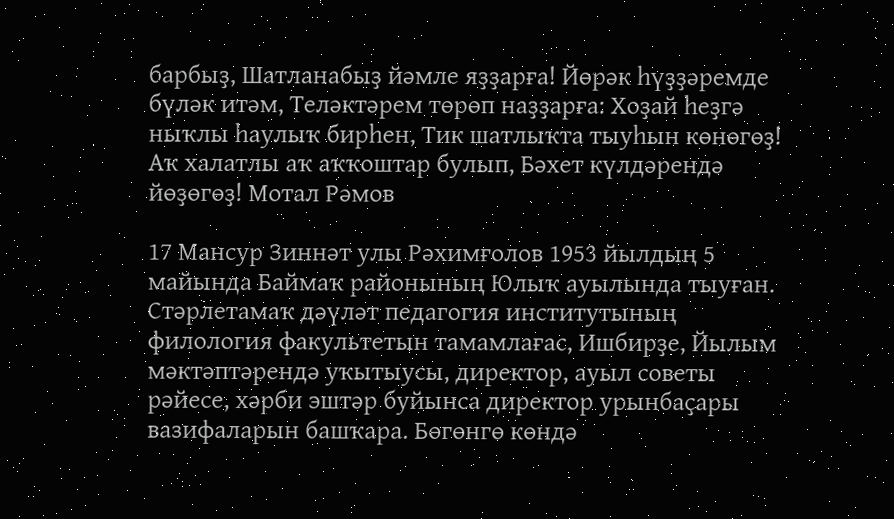барбыҙ, Шатланабыҙ йәмле яҙҙарға! Йөрәк һүҙҙәремде бүләк итәм, Теләктәрем төрөп наҙҙарға: Хоҙай һеҙгә ныҡлы һаулыҡ бирһен, Тик шатлыҡта тыуһын көнөгөҙ! Аҡ халатлы аҡ аҡҡоштар булып, Бәхет күлдәрендә йөҙөгөҙ! Мотал Рәмов

17 Мансур Зиннәт улы Рәхимғолов 1953 йылдың 5 майында Баймаҡ районының Юлыҡ ауылында тыуған. Стәрлетамаҡ дәүләт педагогия институтының филология факультетын тамамлағас, Ишбирҙе, Йылым мәктәптәрендә уҡытыусы, директор, ауыл советы рәйесе, хәрби эштәр буйынса директор урынбаҫары вазифаларын башҡара. Бөгөнгө көндә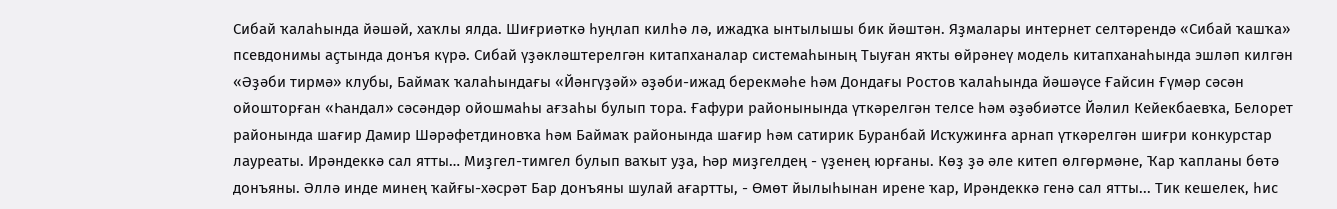Сибай ҡалаһында йәшәй, хаҡлы ялда. Шиғриәткә һуңлап килһә лә, ижадҡа ынтылышы бик йәштән. Яҙмалары интернет селтәрендә «Сибай ҡашҡа» псевдонимы аҫтында донъя күрә. Сибай үҙәкләштерелгән китапханалар системаһының Тыуған яҡты өйрәнеү модель китапханаһында эшләп килгән «Әҙәби тирмә» клубы, Баймаҡ ҡалаһындағы «Йәнгүҙәй» әҙәби-ижад берекмәһе һәм Дондағы Ростов ҡалаһында йәшәүсе Ғайсин Ғүмәр сәсән ойошторған «Һандал» сәсәндәр ойошмаһы ағзаһы булып тора. Ғафури районынында үткәрелгән телсе һәм әҙәбиәтсе Йәлил Кейекбаевҡа, Белорет районында шағир Дамир Шәрәфетдиновҡа һәм Баймаҡ районында шағир һәм сатирик Буранбай Исҡужинға арнап үткәрелгән шиғри конкурстар лауреаты. Ирәндеккә сал ятты… Миҙгел-тимгел булып ваҡыт уҙа, Һәр миҙгелдең - үҙенең юрғаны. Көҙ ҙә әле китеп өлгөрмәне, Ҡар ҡапланы бөтә донъяны. Әллә инде минең ҡайғы-хәсрәт Бар донъяны шулай ағартты, - Өмөт йылыһынан ирене ҡар, Ирәндеккә генә сал ятты... Тик кешелек, һис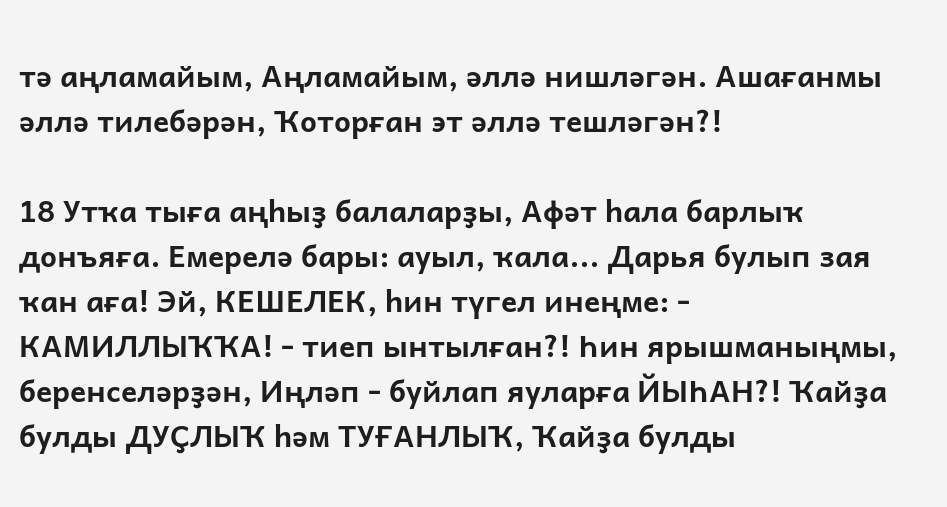тә аңламайым, Аңламайым, әллә нишләгән. Ашағанмы әллә тилебәрән, Ҡоторған эт әллә тешләгән?!

18 Утҡа тыға аңһыҙ балаларҙы, Афәт һала барлыҡ донъяға. Емерелә бары: ауыл, ҡала... Дарья булып зая ҡан аға! Эй, КЕШЕЛЕК, һин түгел инеңме: - КАМИЛЛЫҠҠА! - тиеп ынтылған?! Һин ярышманыңмы, беренселәрҙән, Иңләп - буйлап яуларға ЙЫҺАН?! Ҡайҙа булды ДУҪЛЫҠ һәм ТУҒАНЛЫҠ, Ҡайҙа булды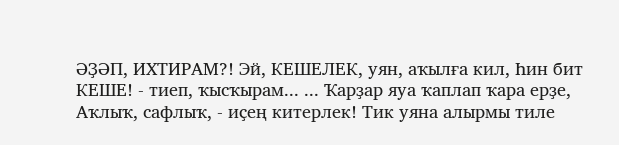ӘҘӘП, ИХТИРАМ?! Эй, КЕШЕЛЕК, уян, аҡылға кил, Һин бит КЕШЕ! - тиеп, ҡысҡырам... ... Ҡарҙар яуа ҡаплап ҡара ерҙе, Аҡлыҡ, сафлыҡ, - иҫең китерлек! Тик уяна алырмы тиле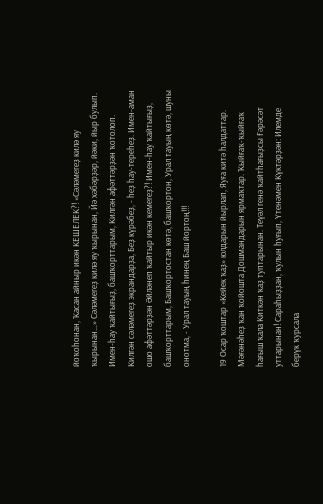йоҡоһонан, Ҡасан айныр икән КЕШЕЛЕК?! «Сәләмегеҙ килә яу ҡырынан…» Сәләмегеҙ килә яу ҡырынан, Йә хәбәрҙәр, йәки, йыр булып. Имен-һау ҡайтығыҙ, башҡорттарым, Килгән афәттәрҙән ҡотолоп. Килгән сәләмегеҙ экрандарҙа, Беҙ күрәбеҙ, - һеҙ һау-тереһеҙ. Имен-аман ошо афәттәрҙән Әйләнеп ҡайтыр икән кемегеҙ?! Имен-һау ҡайтығыҙ, башҡорттарым, Башҡортостан көтә, башҡортон, Урал тауың көтә, шуны онотма, - Урал тауың һинең Баш йортоң!!!

19 Осар ҡоштар «Кейек ҡаҙ» юлдарын йырлап, Яуға китә һалдаттар. Мәғәнәһеҙ ҡан ҡойошта Дошмандарын ярмаҡтар. Ҡыйғаҡ-ҡыйғаҡ һағыш ҡала Киткән ҡаҙ туптарынан. Теүәл генә ҡайтһағыҙсы Ғәрәсәт уттарынан! Сараһыҙҙан, ҡулын һуғып, Үтенәмен Күктәрҙән: Илемде берүк ҡурсала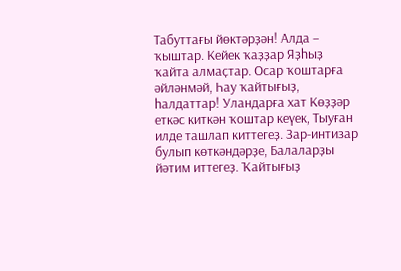Табуттағы йөктәрҙән! Алда – ҡыштар. Кейек ҡаҙҙар Яҙһыҙ ҡайта алмаҫтар. Осар ҡоштарға әйләнмәй, Һау ҡайтығыҙ, һалдаттар! Уландарға хат Көҙҙәр еткәс киткән ҡоштар кеүек, Тыуған илде ташлап киттегеҙ. Зар-интизар булып көткәндәрҙе, Балаларҙы йәтим иттегеҙ. Ҡайтығыҙ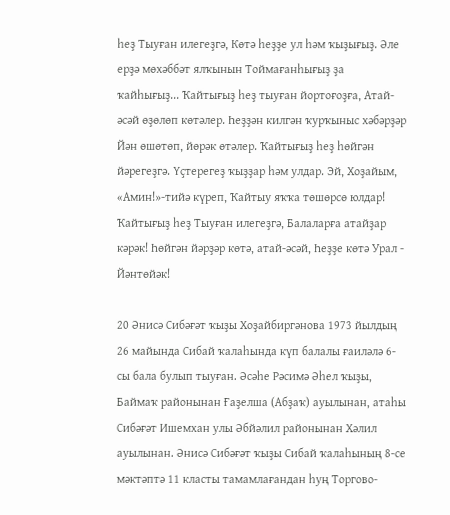һеҙ Тыуған илегеҙгә, Көтә һеҙҙе ул һәм ҡыҙығыҙ. Әле ерҙә мөхәббәт ялҡынын Тоймағанһығыҙ ҙа ҡайһығыҙ... Ҡайтығыҙ һеҙ тыуған йортоғоҙға, Атай-әсәй өҙөлөп көтәлер. Һеҙҙән килгән ҡурҡыныс хәбәрҙәр Йән өшөтөп, йөрәк өтәлер. Ҡайтығыҙ һеҙ һөйгән йәрегеҙгә. Үҫтерегеҙ ҡыҙҙар һәм улдар. Эй, Хоҙайым, «Амин!»-тийә күреп, Ҡайтыу яҡҡа төшөрсө юлдар! Ҡайтығыҙ һеҙ Тыуған илегеҙгә, Балаларға атайҙар кәрәк! Һөйгән йәрҙәр көтә, атай-әсәй, Һеҙҙе көтә Урал - Йәнтөйәк!

20 Әнисә Сибәғәт ҡыҙы Хоҙайбиргәнова 1973 йылдың 26 майында Сибай ҡалаһында күп балалы ғаиләлә 6-сы бала булып тыуған. Әсәһе Рәсимә Әһел ҡыҙы, Баймаҡ районынан Ғаҙелша (Абҙаҡ) ауылынан, атаһы Сибәғәт Ишемхан улы Әбйәлил районынан Хәлил ауылынан. Әнисә Сибәғәт ҡыҙы Сибай ҡалаһының 8-се мәктәптә 11 класты тамамлағандан һуң Торгово-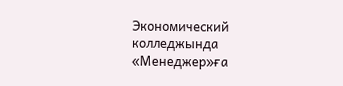Экономический колледжында «Менеджер»ға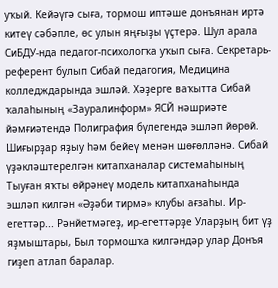уҡый. Кейәүгә сыға, тормош иптәше донъянан иртә китеү сәбәпле, өс улын яңғыҙы үҫтерә. Шул арала СиБДУ-нда педагог-психологҡа уҡып сыға. Секретарь- референт булып Сибай педагогия, Медицина колледждарында эшләй. Хәҙерге ваҡытта Сибай ҡалаһының «Зауралинформ» ЯСЙ нәшриәте йәмғиәтендә Полиграфия бүлегендә эшләп йөрөй. Шиғырҙар яҙыу һәм бейеү менән шөғөлләнә. Сибай үҙәкләштерелгән китапханалар системаһының Тыуған яҡты өйрәнеү модель китапханаһында эшләп килгән «Әҙәби тирмә» клубы ағзаһы. Ир-егеттәр... Рәнйетмәгеҙ, ир-егҽттәрҙе Уларҙың бит үҙ яҙмыштары, Был тормошҡа килгәндәр улар Донъя гиҙеп атлап баралар.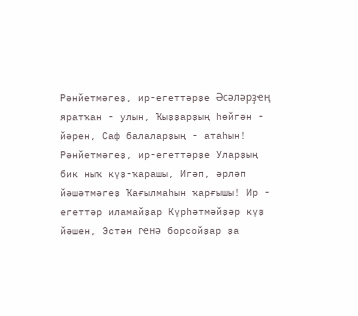Рәнйетмәгеҙ, ир-егеттәрҙе Әсәләрҙҽң яратҡан - улын, Ҡыҙҙарҙың һөйгән - йәрен, Саф балаларҙың - атаһын! Рәнйетмәгеҙ, ир-егеттәрҙе Уларҙың бик ныҡ күҙ-ҡарашы, Игәп, әрләп йәшәтмәгеҙ Ҡағылмаһын ҡарғышы! Ир - егеттәр иламайҙар Күрһәтмәйҙәр күҙ йәшен, Эстән гҽнә борсойҙар ҙа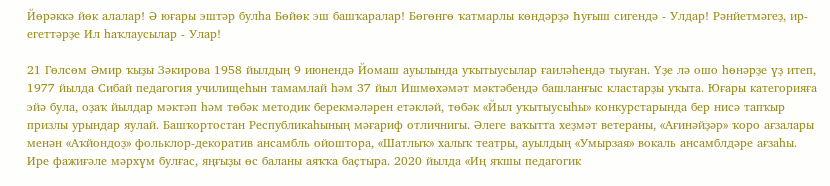Йөрәккә йөк алалар! Ә юғары эштәр булһа Бөйөк эш башҡаралар! Бөгөнгө ҡатмарлы көндәрҙә Һуғыш сигендә - Улдар! Рәнйетмәгеҙ, ир-егеттәрҙе Ил һаҡлаусылар - Улар!

21 Гөлсөм Әмир ҡыҙы Зәкирова 1958 йылдың 9 июнендә Йомаш ауылында уҡытыусылар ғаиләһендә тыуған. Үҙе лә ошо һөнәрҙе үҙ итеп, 1977 йылда Сибай педагогия училищеһын тамамлай һәм 37 йыл Ишмөхәмәт мәктәбендә башланғыс кластарҙы уҡыта. Юғары категорияға эйә була, оҙаҡ йылдар мәктәп һәм төбәк методик берекмәләрен етәкләй, төбәк «Йыл уҡытыусыһы» конкурстарында бер нисә тапҡыр призлы урындар яулай. Башҡортостан Республикаһының мәғариф отличнигы. Әлеге ваҡытта хеҙмәт ветераны, «Ағинәйҙәр» ҡоро ағзалары менән «Аҡйондоҙ» фольклор-декоратив ансамбль ойоштора, «Шатлыҡ» халыҡ театры, ауылдың «Умырзая» вокаль ансамблдәре ағзаһы. Ире фажиғәле мәрхүм булғас, яңғыҙы өс баланы аяҡҡа баҫтыра. 2020 йылда «Иң яҡшы педагогик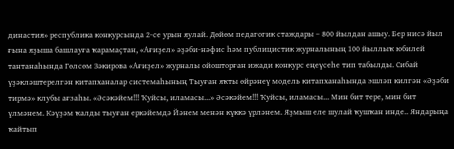династия» республика конкурсында 2-се урын яулай. Дөйөм педагогик стаждары – 800 йылдан ашыу. Бер нисә йыл ғына яҙыша башлауға ҡарамаҫтан, «Ағиҙел» әҙәби-нәфис һәм публицистик журналының 100 йыллыҡ юбилей тантанаһында Гөлсөм Зәкирова «Ағиҙел» журналы ойошторған ижади конкурс еңеүсеһе тип табылды. Сибай үҙәкләштерелгән китапханалар системаһының Тыуған яҡты өйрәнеү модель китапханаһында эшләп килгән «Әҙәби тирмә» клубы ағзаһы. «Әсәкәйем!!! Ҡуйсы, иламасы...» Әсәкәйем!!! Ҡуйсы, иламасы... Мин бит тере, мин бит үлмәнем. Кәүҙәм ҡалды тыуған еркәйемдә Йәнем менән күккә үрләнем. Яҙмыш еле шулай ҡушҡан инде.. Яндарыңа ҡайтып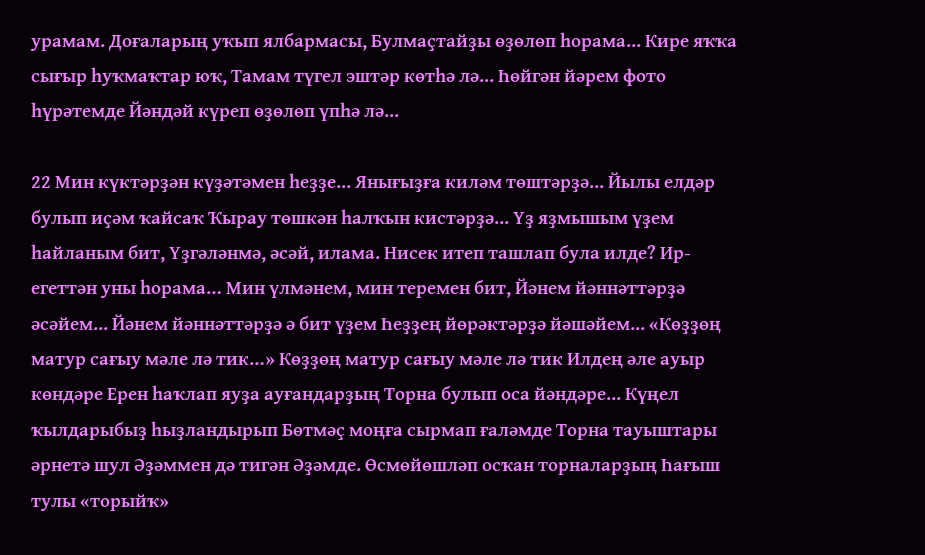урамам. Доғаларың уҡып ялбармасы, Булмаҫтайҙы өҙөлөп һорама... Кире яҡҡа сығыр һуҡмаҡтар юҡ, Тамам түгел эштәр көтһә лә... Һөйгән йәрем фото һүрәтемде Йәндәй күреп өҙөлөп үпһә лә...

22 Мин күктәрҙән күҙәтәмен һеҙҙе... Янығыҙға киләм төштәрҙә... Йылы елдәр булып иҫәм ҡайсаҡ Ҡырау төшкән һалҡын кистәрҙә... Үҙ яҙмышым үҙем һайланым бит, Үҙгәләнмә, әсәй, илама. Нисек итеп ташлап була илде? Ир-егеттән уны һорама… Мин үлмәнем, мин теремен бит, Йәнем йәннәттәрҙә әсәйем... Йәнем йәннәттәрҙә ә бит үҙем Һеҙҙең йөрәктәрҙә йәшәйем... «Көҙҙөң матур сағыу мәле лә тик…» Көҙҙөң матур сағыу мәле лә тик Илдең әле ауыр көндәре Ерен һаҡлап яуҙа ауғандарҙың Торна булып оса йәндәре... Күңел ҡылдарыбыҙ һыҙландырып Бөтмәҫ моңға сырмап ғаләмде Торна тауыштары әрнетә шул Әҙәммен дә тигән Әҙәмде. Өсмөйөшләп осҡан торналарҙың Һағыш тулы «торыйҡ»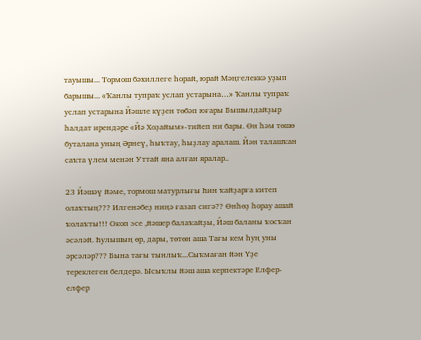тауышы... Тормош бәхиллеге һорай, юрай Мәңгелеккә уҙып барышы... «Ҡанлы тупраҡ услап устарына…» Ҡанлы тупраҡ услап устарына Йәшле күҙен төбәп юғары Бышылдайҙыр һалдат ирендәре «Йә Хоҙайым»-тийеп ни бары. Өн һәм төшө буталана уның Әрнеү, һыҡтау, һыҙлау аралаш. Йән талашҡан саҡта үлем менән Уттай яна алған яралар..

23 Йәшәү йәме, тормош матурлығы Һин ҡайҙарға китеп олаҡтың??? Илгенәбеҙ ниңә ғазап сигә?? Өнһөҙ һорау ашай ҡолаҡты!!! Окоп эсе ,йәшер балаҡайҙы, Йәш баланы ҡосҡан әсәләй. Һулышың өр, дары, төтөн аша Тағы кем һуң уны әрсәләр??? Бына тағы тынлыҡ...Сыҡмаған йән Үҙе тереклеген белдерә. Ысыҡлы йәш аша керпектәре Елфер-елфер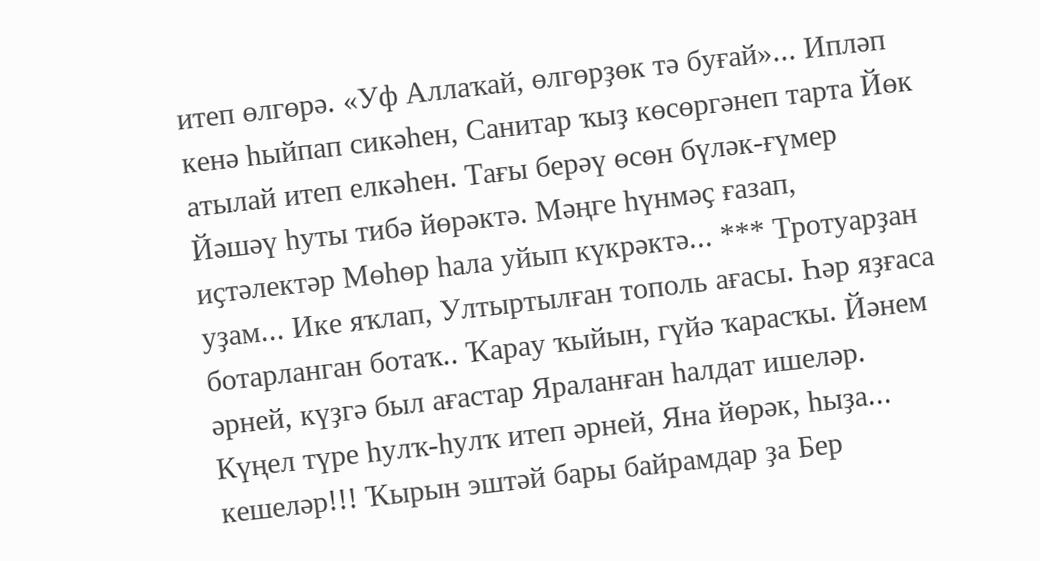итеп өлгөрә. «Уф Аллаҡай, өлгөрҙөк тә буғай»... Ипләп кенә һыйпап сикәһен, Санитар ҡыҙ көсөргәнеп тарта Йөк атылай итеп елкәһен. Тағы берәү өсөн бүләк-ғүмер Йәшәү һуты тибә йөрәктә. Мәңге һүнмәҫ ғазап, иҫтәлектәр Мөһөр һала уйып күкрәктә... *** Тротуарҙан уҙам... Ике яҡлап, Ултыртылған тополь ағасы. Һәр яҙғаса ботарланган ботаҡ.. Ҡарау ҡыйын, гүйә ҡарасҡы. Йәнем әрней, күҙгә был ағастар Яраланған һалдат ишеләр. Күңел түре һулҡ-һулҡ итеп әрней, Яна йөрәк, һыҙа... кешеләр!!! Ҡырын эштәй бары байрамдар ҙа Бер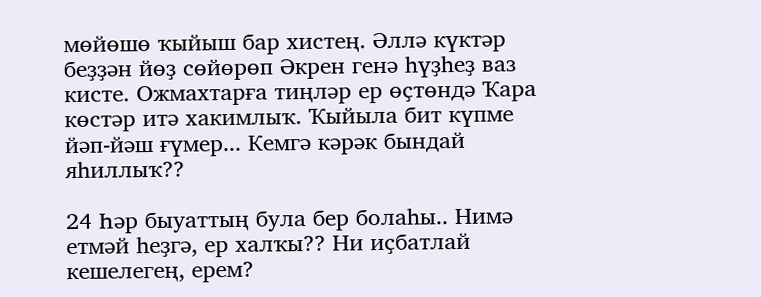мөйөшө ҡыйыш бар хистең. Әллә күктәр беҙҙән йөҙ сөйөрөп Әкрен генә һүҙһеҙ ваз кисте. Ожмахтарға тиңләр ер өҫтөндә Ҡара көстәр итә хакимлыҡ. Ҡыйыла бит күпме йәп-йәш ғүмер... Кемгә кәрәк бындай яһиллыҡ??

24 Һәр быуаттың була бер болаһы.. Нимә етмәй һеҙгә, ер халҡы?? Ни иҫбатлай кешелегең, ерем?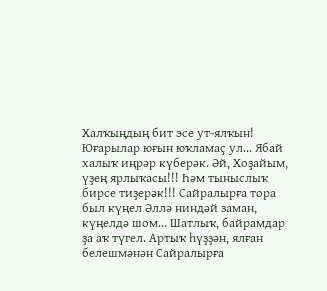Халҡыңдың бит эсе ут-ялҡын! Юғарылар юғын юҡламаҫ ул... Ябай халыҡ иңрәр күберәк. Әй, Хоҙайым, үҙең ярлыҡасы!!! Һәм тыныслыҡ бирсе тиҙерәк!!! Сайралырға тора был күңел Әллә ниндәй заман, күңелдә шом... Шатлыҡ, байрамдар ҙа аҡ түгел. Артыҡ һүҙҙән, ялған белешмәнән Сайралырға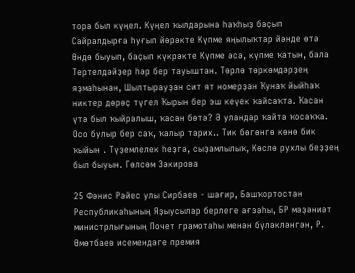тора был күңел. Күңел ҡылдарына һаҡһыҙ баҫып Сайралдырға һуғып йөрәкте Күпме яңылыҡтар йәнде өтә Өндө быуып, баҫып күкрәкте Күпме әсә, күпме ҡатын, бала Тертелдәйҙер һәр бер тауыштан. Төрлө төркөмдәрҙең яҙмаһынан, Шылтырауҙан сит ят номерҙан Ҡунаҡ йыйһаҡ никтер дөрөҫ түгел Ҡырын бер эш кеүек ҡайсаҡта. Ҡасан үтә был ҡыйралыш, ҡасан бөтә? Ә уландар ҡайта ҡосаҡҡа. Осо булыр бер саҡ, ҡалыр тарих.. Тик бөгөнгө көнө бик ҡыйын . Түҙемлелек һеҙгә, сыҙамлылыҡ, Көслө рухлы беҙҙең был быуын. Гөлсөм Зәкирова

25 Фәнис Рәйес улы Сирбаев - шағир, Башҡортостан Республикаһының Яҙыусылар берлеге ағзаһы, БР мәҙәниәт министрлығының Почет грамотаһы менән бүләкләнгән, Р. Өмөтбаев исемендәге премия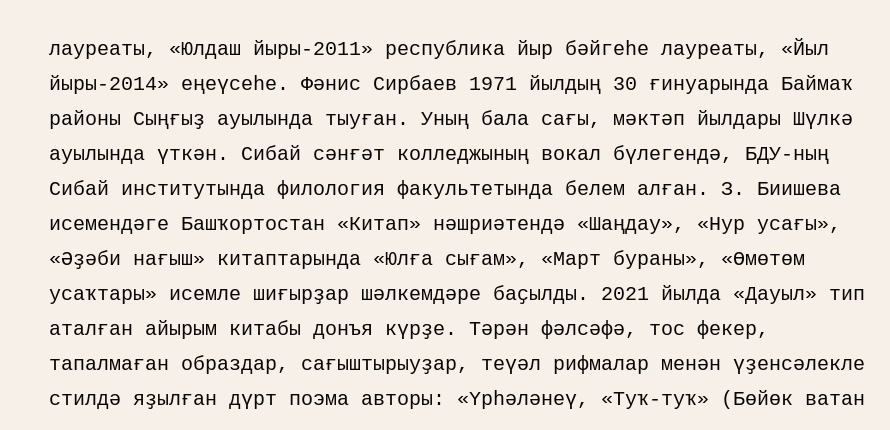лауреаты, «Юлдаш йыры-2011» республика йыр бәйгеһе лауреаты, «Йыл йыры-2014» еңеүсеһе. Фәнис Сирбаев 1971 йылдың 30 ғинуарында Баймаҡ районы Сыңғыҙ ауылында тыуған. Уның бала сағы, мәктәп йылдары Шүлкә ауылында үткән. Сибай сәнғәт колледжының вокал бүлегендә, БДУ-ның Сибай институтында филология факультетында белем алған. З. Биишева исемендәге Башҡортостан «Китап» нәшриәтендә «Шаңдау», «Нур усағы», «Әҙәби нағыш» китаптарында «Юлға сығам», «Март бураны», «Өмөтөм усаҡтары» исемле шиғырҙар шәлкемдәре баҫылды. 2021 йылда «Дауыл» тип аталған айырым китабы донъя күрҙе. Тәрән фәлсәфә, тос фекер, тапалмаған образдар, сағыштырыуҙар, теүәл рифмалар менән үҙенсәлекле стилдә яҙылған дүрт поэма авторы: «Үрһәләнеү, «Туҡ-туҡ» (Бөйөк ватан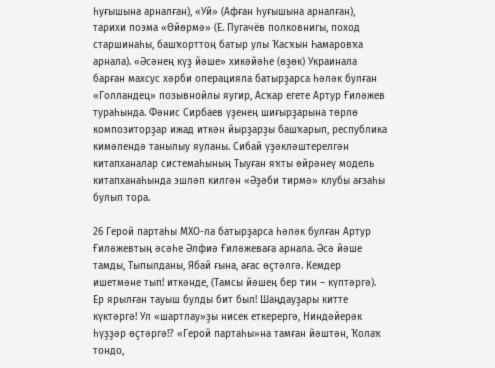һуғышына арналған), «Уй» (Афған һуғышына арналған), тарихи поэма «Өйөрмә» (Е. Пугачёв полковнигы, поход старшинаһы, башҡорттоң батыр улы Ҡасҡын Һамаровҡа арнала). «Әсәнең күҙ йәше» хикәйәһе (өҙөк) Украинала барған махсус хәрби операцияла батырҙарса һәләк булған «Голландец» позывнойлы яугир, Асҡар егете Артур Ғиләжев тураһында. Фәнис Сирбаев үҙенең шиғырҙарына төрлө композиторҙар ижад иткән йырҙарҙы башҡарып, республика кимәлендә танылыу яуланы. Сибай үҙәкләштерелгән китапханалар системаһының Тыуған яҡты өйрәнеү модель китапханаһында эшләп килгән «Әҙәби тирмә» клубы ағзаһы булып тора.

26 Герой партаһы МХО-ла батырҙарса һәләк булған Артур Ғиләжевтың әсәһе Әлфиә Ғиләжеваға арнала. Әсә йәше тамды, Тыпылданы, Ябай ғына, ағас өҫтәлгә. Кемдер ишетмәне тып! иткәнде, (Тамсы йәшең бер тин – күптәргә). Ер ярылған тауыш булды бит был! Шаңдауҙары китте күктәргә! Ул «шартлау»ҙы нисек еткерергә, Ниндәйерәк һүҙҙәр өҫтәргә!? «Герой партаһы»на тамған йәштән, Ҡолаҡ тондо,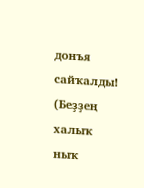донъя сайҡалды! (Беҙҙең халыҡ ныҡ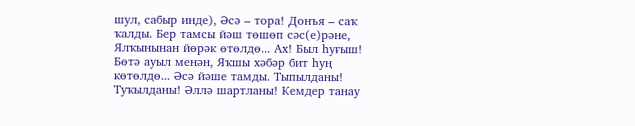шул, сабыр инде), Әсә – тора! Донъя – саҡ ҡалды. Бер тамсы йәш төшөп сәс(е)рәне, Ялҡынынан йөрәк өтөлдө... Ах! Был һуғыш! Бөтә ауыл менән, Яҡшы хәбәр бит һуң көтөлдө... Әсә йәше тамды. Тыпылданы! Туҡылданы! Әллә шартланы! Кемдер танау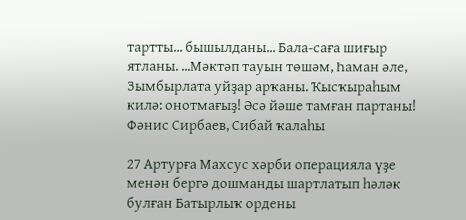тартты... бышылданы... Бала-саға шиғыр ятланы. ...Мәктәп тауын төшәм, Һаман әле, Зымбырлата уйҙар арҡаны. Ҡысҡыраһым килә: онотмағыҙ! Әсә йәше тамған партаны! Фәнис Сирбаев, Сибай ҡалаһы

27 Артурға Махсус хәрби операцияла үҙе менән бергә дошманды шартлатып һәләк булған Батырлыҡ ордены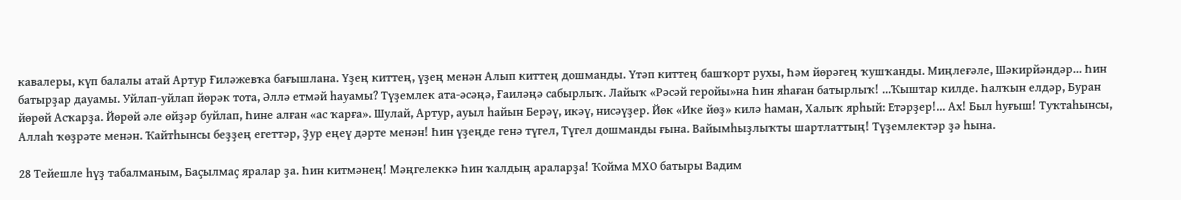кавалеры, күп балалы атай Артур Ғиләжевҡа бағышлана. Үҙең киттең, үҙең менән Алып киттең дошманды. Үтәп киттең башҡорт рухы, Һәм йөрәгең ҡушҡанды. Миңлеғәле, Шәкирйәндәр... Һин батырҙар дауамы. Уйлап-уйлап йөрәк тота, Әллә етмәй һауамы? Түҙемлек ата-әсәңә, Ғаиләңә сабырлыҡ. Лайыҡ «Рәсәй геройы»на Һин яһаған батырлыҡ! ...Ҡыштар килде. Һалҡын елдәр, Буран йөрөй Асҡарҙа. Йөрөй әле өйҙәр буйлап, Һине алған «ас ҡарға». Шулай, Артур, ауыл һайын Берәү, икәү, нисәүҙер. Йөк «Ике йөҙ» килә һаман, Халыҡ ярһый: Етәрҙер!... Ах! Был һуғыш! Туҡтаһынсы, Аллаһ ҡөҙрәте менән. Ҡайтһынсы беҙҙең егеттәр, Ҙур еңеү дәрте менән! Һин үҙеңде генә түгел, Түгел дошманды ғына. Вайымһыҙлыҡты шартлаттың! Түҙемлектәр ҙә һына.

28 Тейешле һүҙ табалманым, Баҫылмаҫ яралар ҙа. Һин китмәнең! Мәңгелеккә Һин ҡалдың араларҙа! Ҡойма МХО батыры Вадим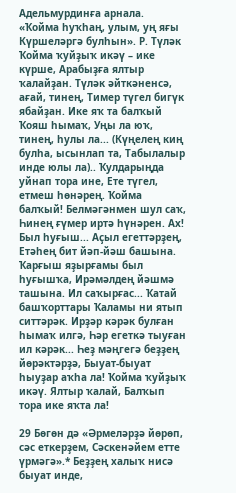Адельмурдинға арнала. «Ҡойма һуҡһаң, улым, уң яғы Күршеләргә булһын». Р. Түләк Ҡойма ҡуйҙыҡ икәү – ике күрше, Арабыҙға ялтыр ҡалайҙан. Түләк әйткәненсә, ағай, тинең, Тимер түгел бигүк ябайҙан. Ике яҡ та балҡый Ҡояш һымаҡ, Уңы ла юҡ, тинең, һулы ла... (Күңелең киң булһа, ысынлап та, Табылалыр инде юлы ла).. Ҡулдарыңда уйнап тора ине, Ете түгел, етмеш һөнәрең. Ҡойма балҡый! Белмәгәнмен шул саҡ, Һинең ғүмер иртә һүнәрен. Ах! Был һуғыш... Аҫыл егеттәрҙең, Етәһең бит йәп-йәш башына. Ҡарғыш яҙырғамы был һуғышҡа, Ирәмәлдең йәшмә ташына. Ил саҡырғас... Ҡатай башҡорттары Ҡаламы ни ятып ситтәрәк. Ирҙәр кәрәк булған һымаҡ илгә, Һәр егеткә тыуған ил кәрәк... Һеҙ мәңгегә беҙҙең йөрәктәрҙә, Быуат-быуат һыуҙар аҡһа ла! Ҡойма ҡуйҙыҡ икәү. Ялтыр ҡалай, Балҡып тора ике яҡта ла!

29 Бөгөн дә «Әрмеләрҙә йөрөп, сәс еткерҙем, Сәскенәйем етте үрмәгә».* Беҙҙең халыҡ нисә быуат инде,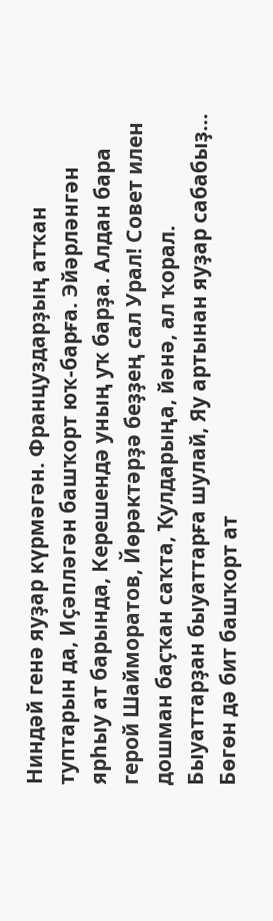Ниндәй генә яуҙар күрмәгән. Француздарҙың атҡан туптарын да, Иҫәпләгән башҡорт юҡ-барға. Эйәрләнгән ярһыу ат барында, Керешендә уның уҡ барҙа. Алдан бара герой Шайморатов, Йөрәктәрҙә беҙҙең сал Урал! Совет илен дошман баҫҡан саҡта, Ҡулдарыңа, йәнә, ал ҡорал. Быуаттарҙан быуаттарға шулай, Яу артынан яуҙар сабабыҙ... Бөгөн дә бит башҡорт ат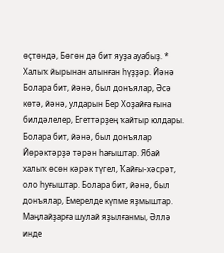өҫтөндә, Бөгөн дә бит яуҙа ауабыҙ. * Халыҡ йырынан алынған һүҙҙәр. Йәнә Болара бит, йәнә, был донъялар, Әсә көтә, йәнә, улдарын Бер Хоҙайға ғына билдәлелер, Егеттәрҙең ҡайтыр юлдары. Болара бит, йәнә, был донъялар Йөрәктәрҙә тәрән һағыштар. Ябай халыҡ өсөн кәрәк түгел, Ҡайғы-хәсрәт, оло һуғыштар. Болара бит, йәнә, был донъялар, Емерелде күпме яҙмыштар. Маңлайҙарға шулай яҙылғанмы, Әллә инде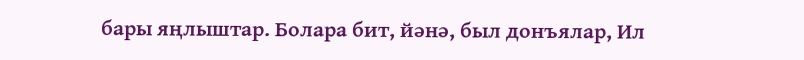бары яңлыштар. Болара бит, йәнә, был донъялар, Ил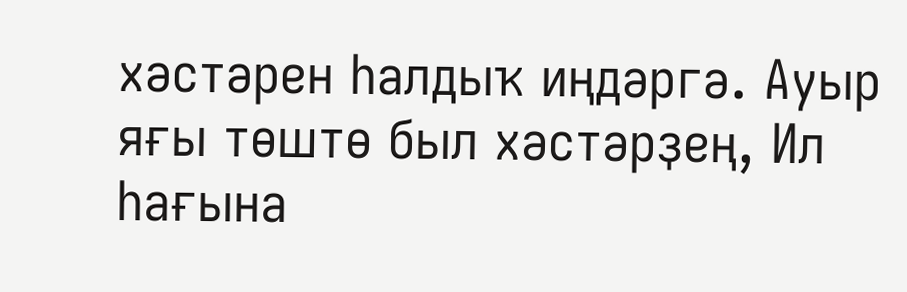хәстәрен һалдыҡ иңдәргә. Ауыр яғы төштө был хәстәрҙең, Ил һағына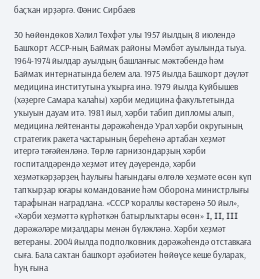баҫҡан ирҙәргә. Фәнис Сирбаев

30 Һөйөндөков Хәлил Төхфәт улы 1957 йылдың 8 июлендә Башҡорт АССР-ның Баймаҡ районы Мәмбәт ауылында тыуа. 1964-1974 йылдар ауылдың башланғыс мәктәбендә һәм Баймаҡ интернатында белем ала. 1975 йылда Башҡорт дәүләт медицина институтына уҡырға инә. 1979 йылда Куйбышев (хәҙерге Самара ҡалаһы) хәрби медицина факультетында уҡыуын дауам итә. 1981 йыл, хәрби табип дипломы алып, медицина лейтенанты дәрәжәһендә Урал хәрби округының стратегик ракета частарының береһенә артабан хеҙмәт итергә тәғәйенләнә. Төрлө гарнизондарҙың хәрби госпиталдәрендә хеҙмәт итеү дәүерендә, хәрби хеҙмәткәрҙәрҙең һаулығы һағындағы өлгөлө хеҙмәте өсөн күп тапҡырҙар юғары командование һәм Оборона министрлығы тарафынан наградлана. «СССР ҡораллы көстәренә 50 йыл», «Хәрби хеҙмәттә күрһәткән батырлыҡтары өсөн» I, II, III дәрәжәләре миҙалдары менән бүләкләнә. Хәрби хеҙмәт ветераны. 2004 йылда подполковник дәрәжәһендә отставкаға сыға. Бала саҡтан башҡорт әҙәбиәтен һөйөүсе кеше булараҡ, һуң ғына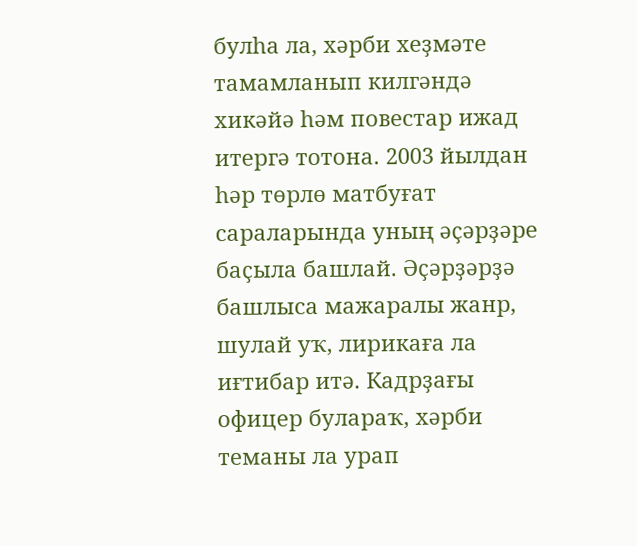булһа ла, хәрби хеҙмәте тамамланып килгәндә хикәйә һәм повестар ижад итергә тотона. 2003 йылдан һәр төрлө матбуғат сараларында уның әҫәрҙәре баҫыла башлай. Әҫәрҙәрҙә башлыса мажаралы жанр, шулай уҡ, лирикаға ла иғтибар итә. Кадрҙағы офицер булараҡ, хәрби теманы ла урап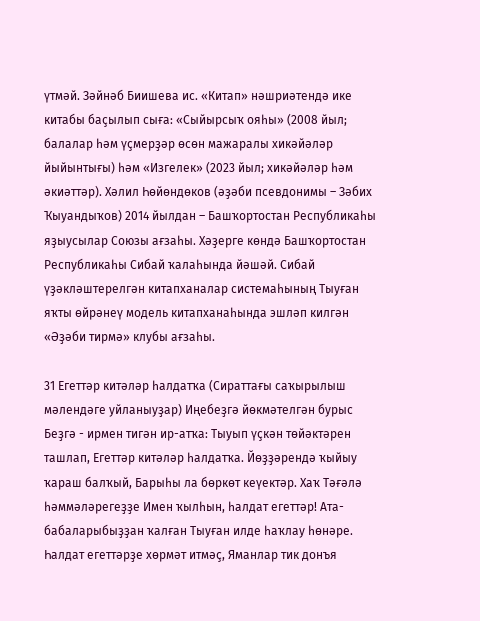үтмәй. Зәйнәб Биишева ис. «Китап» нәшриәтендә ике китабы баҫылып сыға: «Сыйырсыҡ ояһы» (2008 йыл; балалар һәм үҫмерҙәр өсөн мажаралы хикәйәләр йыйынтығы) һәм «Изгелек» (2023 йыл; хикәйәләр һәм әкиәттәр). Хәлил Һөйөндөков (әҙәби псевдонимы – Зәбих Ҡыуандыҡов) 2014 йылдан – Башҡортостан Республикаһы яҙыусылар Союзы ағзаһы. Хәҙерге көндә Башҡортостан Республикаһы Сибай ҡалаһында йәшәй. Сибай үҙәкләштерелгән китапханалар системаһының Тыуған яҡты өйрәнеү модель китапханаһында эшләп килгән «Әҙәби тирмә» клубы ағзаһы.

31 Егеттәр китәләр һалдатҡа (Сираттағы саҡырылыш мәлендәге уйланыуҙар) Иңебеҙгә йөкмәтелгән бурыс Беҙгә - ирмен тигән ир-атҡа: Тыуып үҫкән төйәктәрен ташлап, Егеттәр китәләр һалдатҡа. Йөҙҙәрендә ҡыйыу ҡараш балҡый, Барыһы ла бөркөт кеүектәр. Хаҡ Тәғәлә һәммәләрегеҙҙе Имен ҡылһын, һалдат егеттәр! Ата-бабаларыбыҙҙан ҡалған Тыуған илде һаҡлау һөнәре. Һалдат егеттәрҙе хөрмәт итмәҫ, Яманлар тик донъя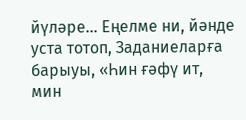йүләре... Еңелме ни, йәнде уста тотоп, Заданиеларға барыуы, «Һин ғәфү ит, мин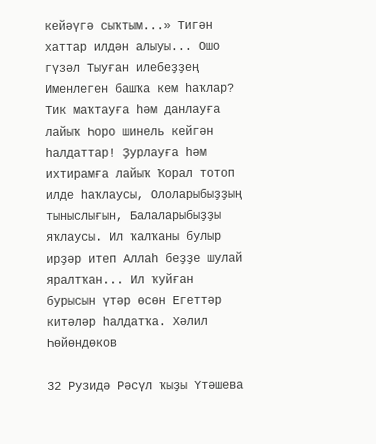кейәүгә сыҡтым...» Тигән хаттар илдән алыуы... Ошо гүзәл Тыуған илебеҙҙең Именлеген башҡа кем һаҡлар? Тик маҡтауға һәм данлауға лайыҡ Һоро шинель кейгән һалдаттар! Ҙурлауға һәм ихтирамға лайыҡ Ҡорал тотоп илде һаҡлаусы, Ололарыбыҙҙың тыныслығын, Балаларыбыҙҙы яҡлаусы. Ил ҡалҡаны булыр ирҙәр итеп Аллаһ беҙҙе шулай яралтҡан... Ил ҡуйған бурысын үтәр өсөн Егеттәр китәләр һалдатҡа. Хәлил Һөйөндөков

32 Рузидә Рәсүл ҡыҙы Үтәшева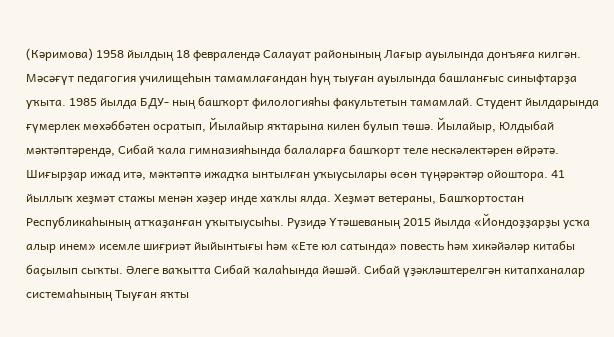(Кәримова) 1958 йылдың 18 февралендә Салауат районының Лағыр ауылында донъяға килгән. Мәсәғүт педагогия училищеһын тамамлағандан һуң тыуған ауылында башланғыс синыфтарҙа уҡыта. 1985 йылда БДУ- ның башҡорт филологияһы факультетын тамамлай. Студент йылдарында ғүмерлек мөхәббәтен осратып, Йылайыр яҡтарына килен булып төшә. Йылайыр, Юлдыбай мәктәптәрендә, Сибай ҡала гимназияһында балаларға башҡорт теле нескәлектәрен өйрәтә. Шиғырҙар ижад итә, мәктәптә ижадҡа ынтылған уҡыусылары өсөн түңәрәктәр ойоштора. 41 йыллыҡ хеҙмәт стажы менән хәҙер инде хаҡлы ялда. Хеҙмәт ветераны, Башҡортостан Республикаһының атҡаҙанған уҡытыусыһы. Рузидә Үтәшеваның 2015 йылда «Йондоҙҙарҙы усҡа алыр инем» исемле шиғриәт йыйынтығы һәм «Ете юл сатында» повесть һәм хикәйәләр китабы баҫылып сыҡты. Әлеге ваҡытта Сибай ҡалаһында йәшәй. Сибай үҙәкләштерелгән китапханалар системаһының Тыуған яҡты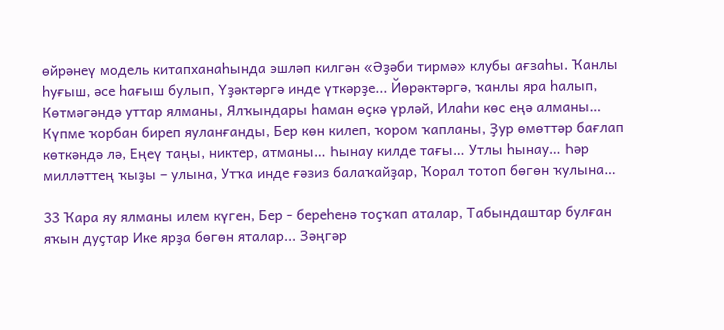өйрәнеү модель китапханаһында эшләп килгән «Әҙәби тирмә» клубы ағзаһы. Ҡанлы һуғыш, әсе һағыш булып, Үҙәктәргә инде үткәрҙе... Йөрәктәргә, ҡанлы яра һалып, Көтмәгәндә уттар ялманы, Ялҡындары һаман өҫкә үрләй, Илаһи көс еңә алманы… Күпме ҡорбан биреп яуланғанды, Бер көн килеп, ҡором ҡапланы, Ҙур өмөттәр бағлап көткәндә лә, Еңеү таңы, никтер, атманы… Һынау килде тағы… Утлы һынау… Һәр милләттең ҡыҙы – улына, Утҡа инде ғәзиз балаҡайҙар, Ҡорал тотоп бөгөн ҡулына…

33 Ҡара яу ялманы илем күген, Бер - береһенә тоҫҡап аталар, Табындаштар булған яҡын дуҫтар Ике ярҙа бөгөн яталар... Зәңгәр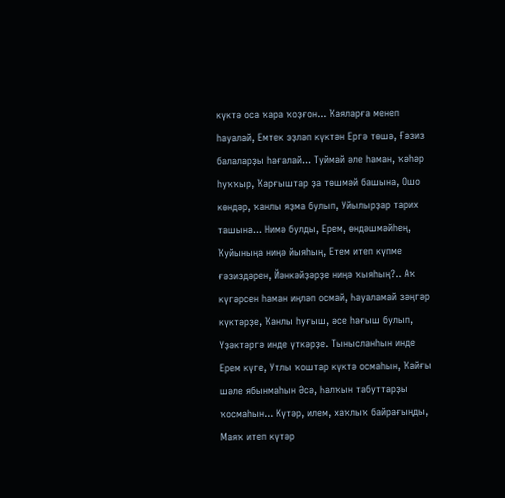күктә оса ҡара ҡоҙғон... Ҡаяларға менеп һауалай, Емтек эҙләп күктән Ергә төшә, Ғәзиз балаларҙы һағалай... Туймай әле һаман, ҡәһәр һуҡҡыр, Ҡарғыштар ҙа төшмәй башына, Ошо көндәр, ҡанлы яҙма булып, Уйылырҙар тарих ташына... Нимә булды, Ерем, өндәшмәйһең, Ҡуйыныңа ниңә йыяһың, Етем итеп күпме ғәзиздәрен, Йәнкәйҙәрҙе ниңә ҡыяһың?.. Аҡ күгәрсен һаман иңләп осмай, Һауаламай зәңгәр күктәрҙе, Ҡанлы һуғыш, әсе һағыш булып, Үҙәктәргә инде үткәрҙе. Тынысланһын инде Ерем күге, Утлы ҡоштар күктә осмаһын, Ҡайғы шәле ябынмаһын Әсә, Һалҡын табуттарҙы ҡосмаһын... Күтәр, илем, хаҡлыҡ байрағыңды, Маяҡ итеп күтәр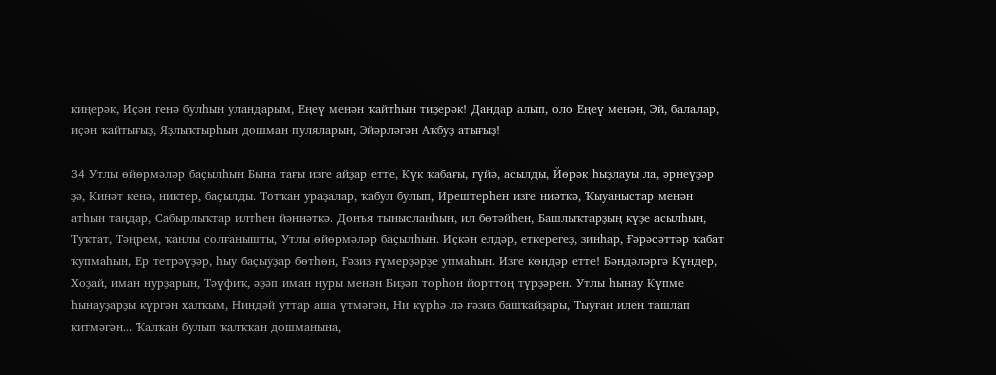киңерәк, Иҫән генә булһын уландарым, Еңеү менән ҡайтһын тиҙерәк! Дандар алып, оло Еңеү менән, Эй, балалар, иҫән ҡайтығыҙ, Яҙлыҡтырһын дошман пуляларын, Эйәрләгән Аҡбуҙ атығыҙ!

34 Утлы өйөрмәләр баҫылһын Бына тағы изге айҙар етте, Күк ҡабағы, гүйә, асылды, Йөрәк һыҙлауы ла, әрнеүҙәр ҙә, Кинәт кенә, никтер, баҫылды. Тотҡан ураҙалар, ҡабул булып, Ирештерһен изге ниәткә, Ҡыуаныстар менән атһын таңдар, Сабырлыҡтар илтһен йәннәткә. Донъя тынысланһын, ил бөтәйһен, Башлыҡтарҙың күҙе асылһын, Туҡтат, Тәңрем, ҡанлы солғанышты, Утлы өйөрмәләр баҫылһын. Иҫкән елдәр, еткерегеҙ, зинһар, Ғәрәсәттәр ҡабат ҡупмаһын, Ер тетрәүҙәр, һыу баҫыуҙар бөтһөн, Ғәзиз ғүмерҙәрҙе упмаһын. Изге көндәр етте! Бәндәләргә Күндер, Хоҙай, иман нурҙарын, Тәүфиҡ, әҙәп иман нуры менән Биҙәп торһон йорттоң түрҙәрен. Утлы һынау Күпме һынауҙарҙы күргән халҡым, Ниндәй уттар аша үтмәгән, Ни күрһә лә ғәзиз башҡайҙары, Тыуған илен ташлап китмәгән... Ҡалҡан булып ҡалҡҡан дошманына,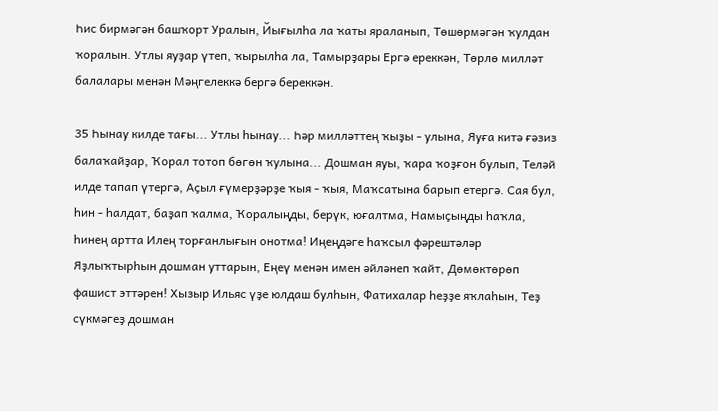Һис бирмәгән башҡорт Уралын, Йығылһа ла ҡаты яраланып, Төшөрмәгән ҡулдан ҡоралын. Утлы яуҙар үтеп, ҡырылһа ла, Тамырҙары Ергә ереккән, Төрлө милләт балалары менән Мәңгелеккә бергә береккән.

35 Һынау килде тағы... Утлы һынау... Һәр милләттең ҡыҙы - улына, Яуға китә ғәзиз балаҡайҙар, Ҡорал тотоп бөгөн ҡулына... Дошман яуы, ҡара ҡоҙғон булып, Теләй илде тапап үтергә, Аҫыл ғүмерҙәрҙе ҡыя - ҡыя, Маҡсатына барып етергә. Сая бул, һин - һалдат, баҙап ҡалма, Ҡоралыңды, берүк, юғалтма, Намыҫыңды һаҡла, һинең артта Илең торғанлығын онотма! Иңеңдәге һаҡсыл фәрештәләр Яҙлыҡтырһын дошман уттарын, Еңеү менән имен әйләнеп ҡайт, Дөмөктөрөп фашист эттәрен! Хызыр Ильяс үҙе юлдаш булһын, Фатихалар һеҙҙе яҡлаһын, Теҙ сүкмәгеҙ дошман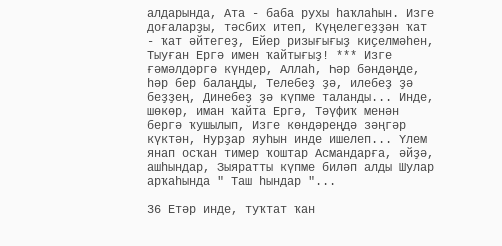алдарында, Ата - баба рухы һаҡлаһын. Изге доғаларҙы, тәсбих итеп, Күңелегеҙҙән ҡат - ҡат әйтегеҙ, Ейер ризығығыҙ киҫелмәһен, Тыуған Ергә имен ҡайтығыҙ! *** Изге ғәмәлдәргә күндер, Аллаһ, Һәр бәндәңде, һәр бер балаңды, Телебеҙ ҙә, илебеҙ ҙә беҙҙең, Динебеҙ ҙә күпме таланды... Инде, шөкөр, иман ҡайта Ергә, Тәүфиҡ менән бергә ҡушылып, Изге көндәреңдә зәңгәр күктән, Нурҙар яуһын инде ишелеп... Үлем янап осҡан тимер ҡоштар Асмандарға, әйҙә, ашһындар, Зыяратты күпме биләп алды Шулар арҡаһында " Таш һындар "...

36 Етәр инде, туҡтат ҡан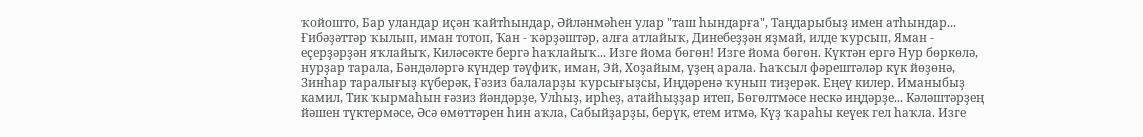ҡойошто, Бар уландар иҫән ҡайтһындар, Әйләнмәһен улар "таш һындарға", Таңдарыбыҙ имен атһындар... Ғибәҙәттәр ҡылып, иман тотоп, Ҡан - ҡәрҙәштәр, алға атлайыҡ, Динебеҙҙән яҙмай, илде ҡурсып, Яман - еҫерҙәрҙән яҡлайыҡ, Киләсәкте бергә һаҡлайыҡ... Изге йома бөгөн! Изге йома бөгөн. Күктән ергә Нур бөркөлә, нурҙар тарала, Бәндәләргә күндер тәүфиҡ, иман, Эй, Хоҙайым, үҙең арала. Һаҡсыл фәрештәләр күк йөҙөнә, Зинһар таралығыҙ күберәк, Ғәзиз балаларҙы ҡурсығыҙсы, Иңдәренә ҡунып тиҙерәк. Еңеү килер. Иманыбыҙ камил, Тик ҡырмаһын ғәзиз йәндәрҙе, Улһыҙ, ирһеҙ, атайһыҙҙар итеп, Бөгөлтмәсе нескә иңдәрҙе... Кәләштәрҙең йәшен түктермәсе, Әсә өмөттәрен һин аҡла, Сабыйҙарҙы, берүк, етем итмә, Күҙ ҡараһы кеүек гел һаҡла. Изге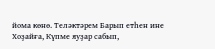йома көнө. Теләктәрем Барып етһен ине Хоҙайға, Күпме яуҙар сабып,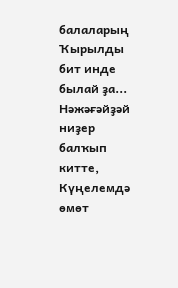балаларың Ҡырылды бит инде былай ҙа... Нәжәғәйҙәй ниҙер балҡып китте, Күңелемдә өмөт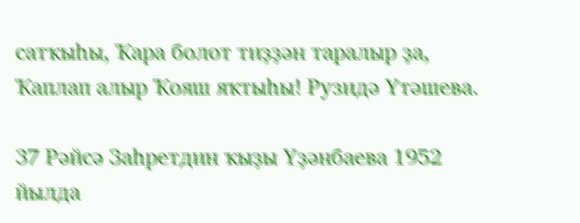сатҡыһы, Ҡара болот тиҙҙән таралыр ҙа, Ҡаплап алыр Ҡояш яҡтыһы! Рузидә Үтәшева.

37 Рәйсә Заһретдин ҡыҙы Үҙәнбаева 1952 йылда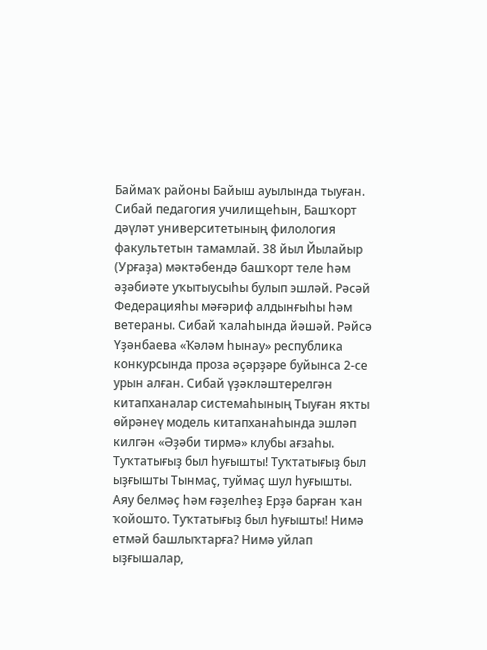Баймаҡ районы Байыш ауылында тыуған. Сибай педагогия училищеһын, Башҡорт дәүләт университетының филология факультетын тамамлай. 38 йыл Йылайыр (Урғаҙа) мәктәбендә башҡорт теле һәм әҙәбиәте уҡытыусыһы булып эшләй. Рәсәй Федерацияһы мәғәриф алдынғыһы һәм ветераны. Сибай ҡалаһында йәшәй. Рәйсә Үҙәнбаева «Ҡәләм һынау» республика конкурсында проза әҫәрҙәре буйынса 2-се урын алған. Сибай үҙәкләштерелгән китапханалар системаһының Тыуған яҡты өйрәнеү модель китапханаһында эшләп килгән «Әҙәби тирмә» клубы ағзаһы. Туҡтатығыҙ был һуғышты! Туҡтатығыҙ был ыҙғышты Тынмаҫ, туймаҫ шул һуғышты. Аяу белмәҫ һәм ғәҙелһеҙ Ерҙә барған ҡан ҡойошто. Туҡтатығыҙ был һуғышты! Нимә етмәй башлыҡтарға? Нимә уйлап ыҙғышалар,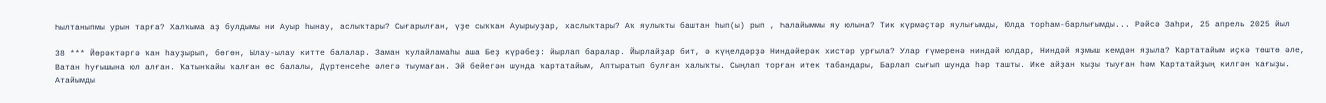Һылтаныпмы урын тарға? Халҡыма аҙ булдымы ни Ауыр һынау, аслыҡтары? Сығарылған, үҙе сыҡҡан Ауырыуҙар, хаслыҡтары? Аҡ яулыҡты баштан һып(ы) рып , Һалайыммы яу юлына? Тик күрмәҫтәр яулығымды, Юлда торһам-барлығымды... Рәйсә Заһри, 25 апрель 2025 йыл

38 *** Йөрәктәргә ҡан һауҙырып, бөгөн, Ылау-ылау китте балалар. Заман ҡулайламаһы аша Беҙ күрәбеҙ: йырлап баралар. Йырлайҙар бит, ә күңелдәрҙә Ниндәйерәк хистәр урғыла? Улар ғүмеренә ниндәй юлдар, Ниндәй яҙмыш кемдән яҙыла? Ҡартатайым иҫкә төштө әле, Ватан һуғышына юл алған. Ҡатынҡайы ҡалған өс балалы, Дүртенсеһе әлегә тыумаған. Эй бейегән шунда ҡартатайым, Аптыратып булған халыҡты. Сыңлап торған итек табандары, Барлап сығып шунда һәр ташты. Ике айҙан ҡыҙы тыуған һәм Ҡартатайҙың килгән ҡағыҙы. Атайымды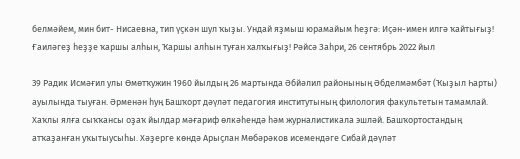белмәйем, мин бит- Нисаевна, тип үҫкән шул ҡыҙы. Ундай яҙмыш юрамайым һеҙгә: Иҫән-имен илгә ҡайтығыҙ! Ғаиләгеҙ һеҙҙе ҡаршы алһын, Ҡаршы алһын туған халҡығыҙ! Рәйсә Заһри, 26 сентябрь 2022 йыл

39 Радик Исмәғил улы Өмөтҡужин 1960 йылдың 26 мартында Әбйәлил районының Әбделмәмбәт (Ҡыҙыл Һарты) ауылында тыуған. Әрменән һуң Башҡорт дәүләт педагогия институтының филология факультетын тамамлай. Хаҡлы ялға сыҡҡансы оҙаҡ йылдар мәғариф өлкәһендә һәм журналистикала эшләй. Башҡортостандың атҡаҙанған уҡытыусыһы. Хәҙерге көндә Арыҫлан Мөбәрәков исемендәге Сибай дәүләт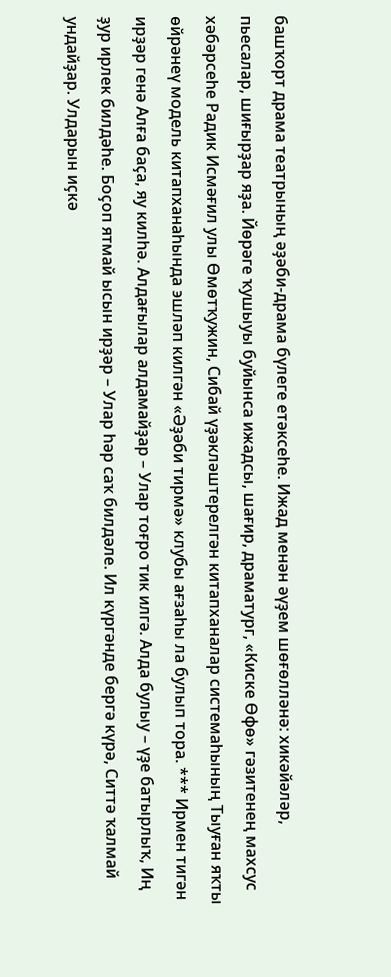башҡорт драма театрының әҙәби-драма бүлеге етәксеһе. Ижад менән әүҙем шөғөлләнә: хикәйәләр, пьесалар, шиғырҙар яҙа. Йөрәге ҡушыуы буйынса ижадсы, шағир, драматург, «Киске Өфө» гәзитенең махсус хәбәрсеһе Радик Исмәғил улы Өмөтҡужин, Сибай үҙәкләштерелгән китапханалар системаһының Тыуған яҡты өйрәнеү модель китапханаһында эшләп килгән «Әҙәби тирмә» клубы ағзаһы ла булып тора. *** Ирмен тигән ирҙәр генә Алға баҫа, яу килһә. Алдағылар алдамайҙар – Улар тоғро тик илгә. Алда булыу – үҙе батырлыҡ, Иң ҙур ирлек билдәһе. Боҫоп ятмай ысын ирҙәр – Улар һәр саҡ билдәле. Ил күргәнде бергә күрә, Ситтә ҡалмай ундайҙар. Улдарын иҫкә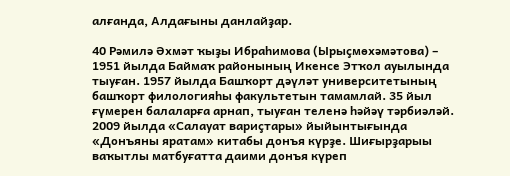алғанда, Алдағыны данлайҙар.

40 Рәмилә Әхмәт ҡыҙы Ибраһимова (Ырыҫмөхәмәтова) – 1951 йылда Баймаҡ районының Икенсе Этҡол ауылында тыуған. 1957 йылда Башҡорт дәүләт университетының башҡорт филологияһы факультетын тамамлай. 35 йыл ғүмерен балаларға арнап, тыуған теленә һәйәү тәрбиәләй. 2009 йылда «Салауат вариҫтары» йыйынтығында «Донъяны яратам» китабы донъя күрҙе. Шиғырҙарыы ваҡытлы матбуғатта даими донъя күреп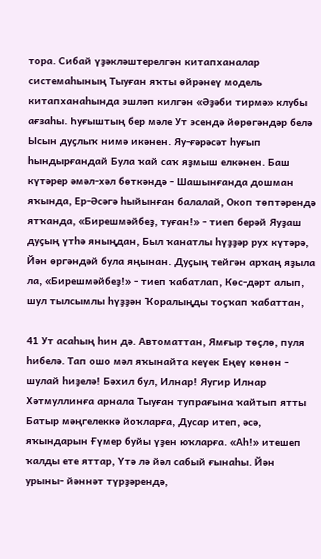тора. Сибай үҙәкләштерелгән китапханалар системаһының Тыуған яҡты өйрәнеү модель китапханаһында эшләп килгән «Әҙәби тирмә» клубы ағзаһы. Һуғыштың бер мәле Ут эсендә йөрөгәндәр белә Ысын дуҫлыҡ нимә икәнен. Яу-ғәрәсәт һуғып һындырғандай Була ҡай саҡ яҙмыш елкәнен. Баш күтәрер әмәл-хәл бөткәндә - Шашынғанда дошман яҡында, Ер-Әсәгә һыйынған балалай, Окоп төптәрендә ятҡанда, «Бирешмәйбеҙ, туған!» - тиеп берәй Яуҙаш дуҫың үтһә яныңдан, Был ҡанатлы һүҙҙәр рух күтәрә, Йән өргәндәй була яңынан. Дуҫың тейгән арҡаң яҙыла ла, «Бирешмәйбеҙ!» - тиеп ҡабатлап, Көс-дәрт алып, шул тылсымлы һүҙҙән Ҡоралыңды тоҫҡап ҡабаттан,

41 Ут асаһың һин дә. Автоматтан, Ямғыр төҫлө, пуля һибелә. Тап ошо мәл яҡынайта кеүек Еңеү көнөн - шулай һиҙелә! Бәхил бул, Илнар! Яугир Илнар Хәтмуллинға арнала Тыуған тупрағына ҡайтып ятты Батыр мәңгелеккә йоҡларға, Дусар итеп, әсә, яҡындарын Ғүмер буйы үҙен юҡларға. «Аһ!» итешеп ҡалды ете яттар, Үтә лә йәл сабый ғынаһы. Йән урыны- йәннәт түрҙәрендә,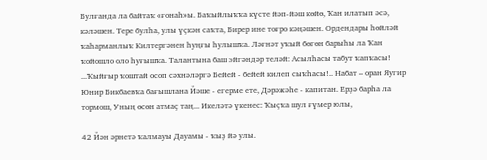Булғанда ла байтаҡ «ғонаһ»ы. Баҡыйлыҡҡа күсте йәп-йәш көйө, Ҡан илатып әсә, кәләшен. Тере булһа, улы үҫкән саҡта, Бирер ине тоғро кәңәшен. Ордендары һөйләй ҡаһарманлыҡ Килтергәнен һуңғы һулышҡа. Ләғнәт уҡый бөгөн барыһы ла Ҡан ҡойошло оло һуғышҡа. Талантына баш эйгәндәр теләй: Асылһасы табут ҡапҡасы! ...Ҡыйғыр ҡоштай осоп сәхнәләргә Бейей - бейей килеп сыҡһасы!.. Набат – оран Яугир Юнир Бикбаевҡа бағышлана Йәше - егерме ете, Дәрәжәһе - капитан. Ерҙә барһа ла тормош, Уның өсөн атмаҫ таң... Икеләтә үкенес: Ҡыҫҡа шул ғүмер юлы,

42 Йән әрнетә ҡалмауы Дауамы - ҡыҙ йә улы.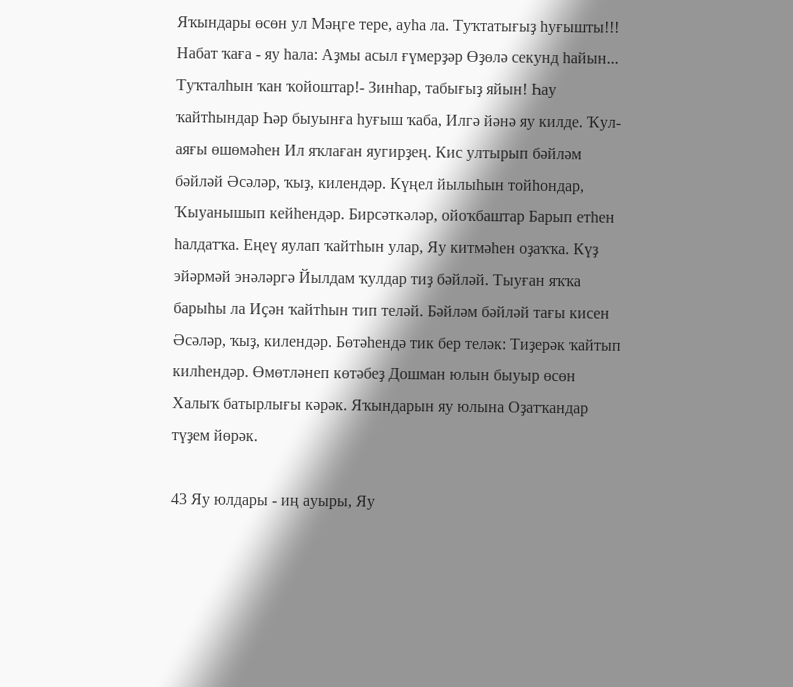Яҡындары өсөн ул Мәңге тере, ауһа ла. Туҡтатығыҙ һуғышты!!! Набат ҡаға - яу һала: Аҙмы асыл ғүмерҙәр Өҙөлә секунд һайын... Туҡталһын ҡан ҡойоштар!- Зинһар, табығыҙ яйын! Һау ҡайтһындар Һәр быуынға һуғыш ҡаба, Илгә йәнә яу килде. Ҡул-аяғы өшөмәһен Ил яҡлаған яугирҙең. Кис ултырып бәйләм бәйләй Әсәләр, ҡыҙ, килендәр. Күңел йылыһын тойһондар, Ҡыуанышып кейһендәр. Бирсәткәләр, ойоҡбаштар Барып етһен һалдатҡа. Еңеү яулап ҡайтһын улар, Яу китмәһен оҙаҡҡа. Күҙ эйәрмәй энәләргә Йылдам ҡулдар тиҙ бәйләй. Тыуған яҡҡа барыһы ла Иҫән ҡайтһын тип теләй. Бәйләм бәйләй тағы кисен Әсәләр, ҡыҙ, килендәр. Бөтәһендә тик бер теләк: Тиҙерәк ҡайтып килһендәр. Өмөтләнеп көтәбеҙ Дошман юлын быуыр өсөн Халыҡ батырлығы кәрәк. Яҡындарын яу юлына Оҙатҡандар түҙем йөрәк.

43 Яу юлдары - иң ауыры, Яу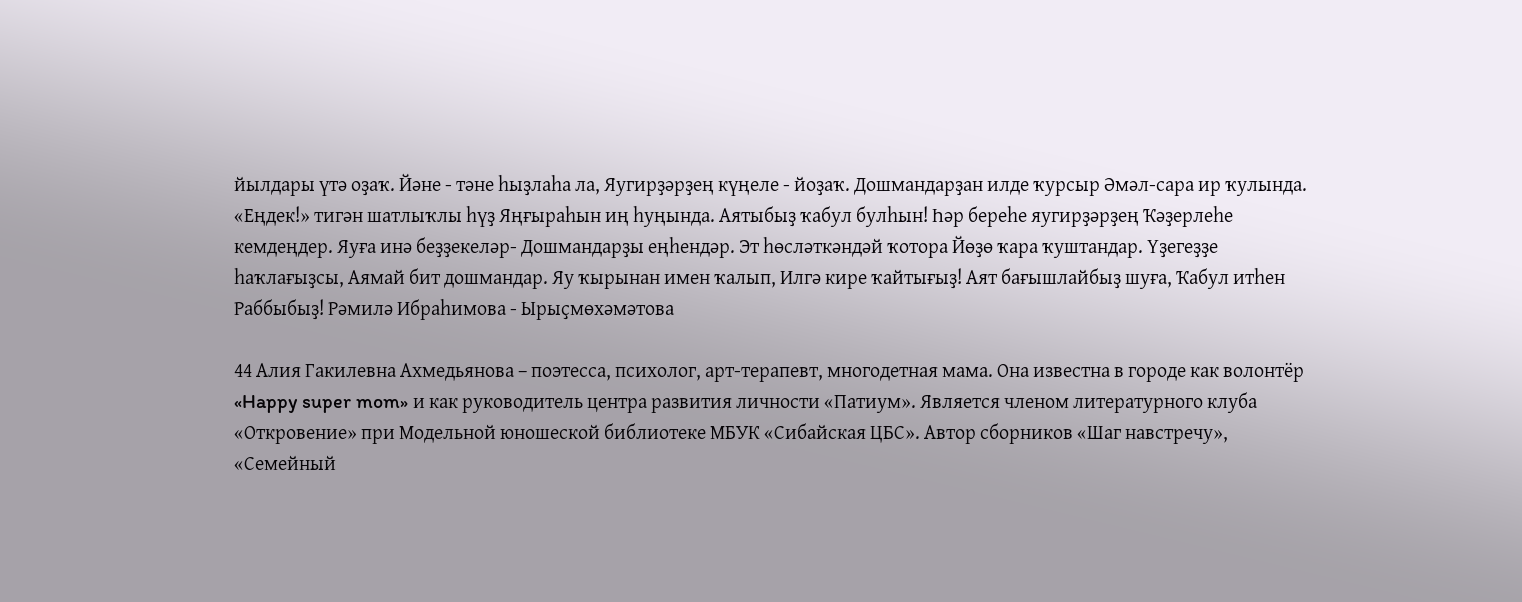йылдары үтә оҙаҡ. Йәне - тәне һыҙлаһа ла, Яугирҙәрҙең күңеле - йоҙаҡ. Дошмандарҙан илде ҡурсыр Әмәл-сара ир ҡулында. «Еңдек!» тигән шатлыҡлы һүҙ Яңғыраһын иң һуңында. Аятыбыҙ ҡабул булһын! Һәр береһе яугирҙәрҙең Ҡәҙерлеһе кемдеңдер. Яуға инә беҙҙекеләр- Дошмандарҙы еңһендәр. Эт һөсләткәндәй ҡотора Йөҙө ҡара ҡуштандар. Үҙегеҙҙе һаҡлағыҙсы, Аямай бит дошмандар. Яу ҡырынан имен ҡалып, Илгә кире ҡайтығыҙ! Аят бағышлайбыҙ шуға, Ҡабул итһен Раббыбыҙ! Рәмилә Ибраһимова - Ырыҫмөхәмәтова

44 Алия Гакилевна Ахмедьянова – поэтесса, психолог, арт-терапевт, многодетная мама. Она известна в городе как волонтёр «Happy super mom» и как руководитель центра развития личности «Патиум». Является членом литературного клуба «Откровение» при Модельной юношеской библиотеке МБУК «Сибайская ЦБС». Автор сборников «Шаг навстречу», «Семейный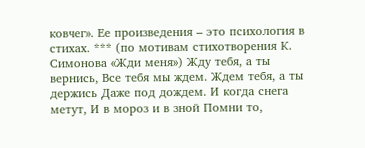ковчег». Ее произведения – это психология в стихах. *** (по мотивам стихотворения К. Симонова «Жди меня») Жду тебя, а ты вернись, Все тебя мы ждем. Ждем тебя, а ты держись Даже под дождем. И когда снега метут, И в мороз и в зной Помни то,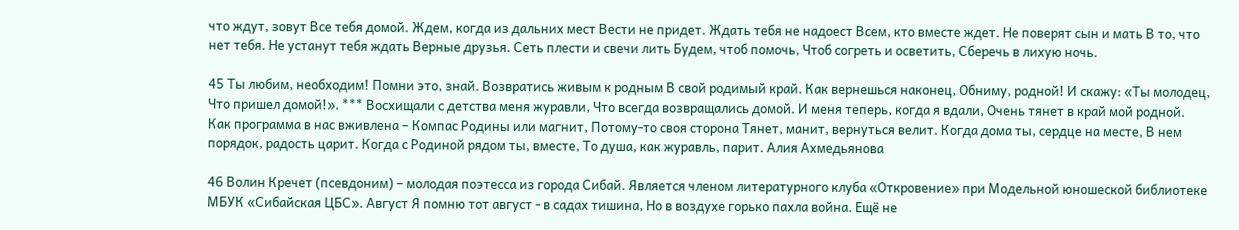что ждут, зовут Все тебя домой. Ждем, когда из дальних мест Вести не придет. Ждать тебя не надоест Всем, кто вместе ждет. Не поверят сын и мать В то, что нет тебя. Не устанут тебя ждать Верные друзья. Сеть плести и свечи лить Будем, чтоб помочь, Чтоб согреть и осветить, Сберечь в лихую ночь.

45 Ты любим, необходим! Помни это, знай. Возвратись живым к родным В свой родимый край. Как вернешься наконец, Обниму, родной! И скажу: «Ты молодец, Что пришел домой!». *** Восхищали с детства меня журавли, Что всегда возвращались домой. И меня теперь, когда я вдали, Очень тянет в край мой родной. Как программа в нас вживлена – Компас Родины или магнит, Потому-то своя сторона Тянет, манит, вернуться велит. Когда дома ты, сердце на месте, В нем порядок, радость царит. Когда с Родиной рядом ты, вместе, То душа, как журавль, парит. Алия Ахмедьянова

46 Волин Кречет (псевдоним) – молодая поэтесса из города Сибай. Является членом литературного клуба «Откровение» при Модельной юношеской библиотеке МБУК «Сибайская ЦБС». Август Я помню тот август - в садах тишина, Но в воздухе горько пахла война. Ещё не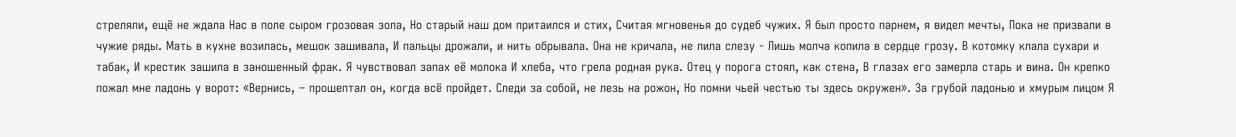стреляли, ещё не ждала Нас в поле сыром грозовая зола, Но старый наш дом притаился и стих, Считая мгновенья до судеб чужих. Я был просто парнем, я видел мечты, Пока не призвали в чужие ряды. Мать в кухне возилась, мешок зашивала, И пальцы дрожали, и нить обрывала. Она не кричала, не лила слезу - Лишь молча копила в сердце грозу. В котомку клала сухари и табак, И крестик зашила в заношенный фрак. Я чувствовал запах её молока И хлеба, что грела родная рука. Отец у порога стоял, как стена, В глазах его замерла старь и вина. Он крепко пожал мне ладонь у ворот: «Вернись, – прошептал он, когда всё пройдет. Следи за собой, не лезь на рожон, Но помни чьей честью ты здесь окружен». За грубой ладонью и хмурым лицом Я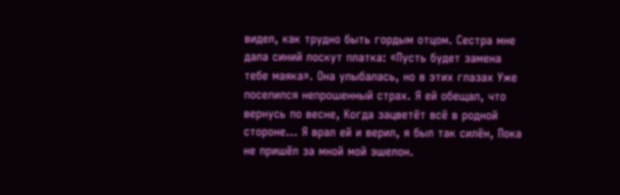видел, как трудно быть гордым отцом. Сестра мне дала синий лоскут платка: «Пусть будет замена тебе маяка». Она улыбалась, но в этих глазах Уже поселился непрошенный страх. Я ей обещал, что вернусь по весне, Когда зацветёт всё в родной стороне... Я врал ей и верил, я был так силён, Пока не пришёл за мной мой эшелон.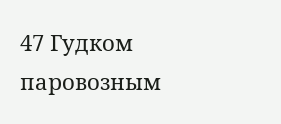47 Гудком паровозным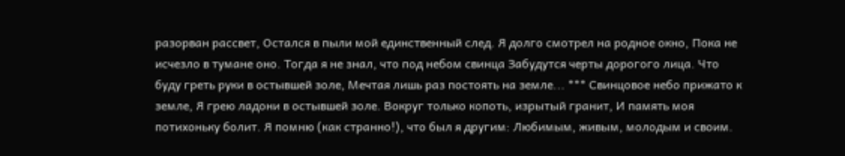разорван рассвет, Остался в пыли мой единственный след. Я долго смотрел на родное окно, Пока не исчезло в тумане оно. Тогда я не знал, что под небом свинца Забудутся черты дорогого лица. Что буду греть руки в остывшей золе, Мечтая лишь раз постоять на земле... *** Свинцовое небо прижато к земле, Я грею ладони в остывшей золе. Вокруг только копоть, изрытый гранит, И память моя потихоньку болит. Я помню (как странно!), что был я другим: Любимым, живым, молодым и своим.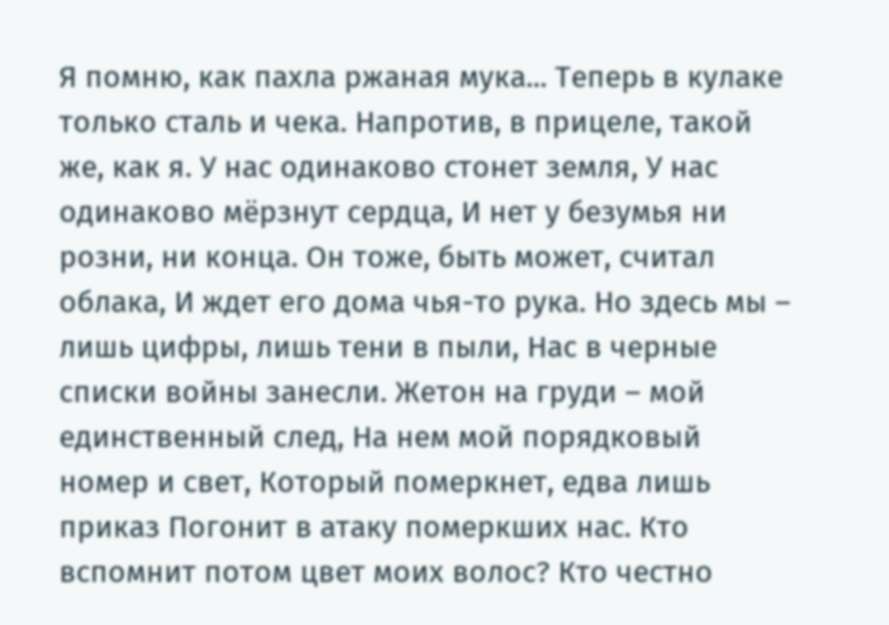Я помню, как пахла ржаная мука... Теперь в кулаке только сталь и чека. Напротив, в прицеле, такой же, как я. У нас одинаково стонет земля, У нас одинаково мёрзнут сердца, И нет у безумья ни розни, ни конца. Он тоже, быть может, считал облака, И ждет его дома чья-то рука. Но здесь мы – лишь цифры, лишь тени в пыли, Нас в черные списки войны занесли. Жетон на груди – мой единственный след, На нем мой порядковый номер и свет, Который померкнет, едва лишь приказ Погонит в атаку померкших нас. Кто вспомнит потом цвет моих волос? Кто честно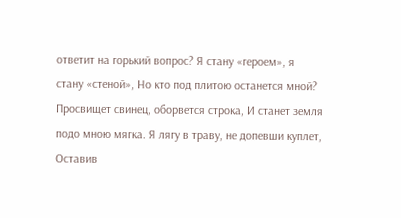ответит на горький вопрос? Я стану «героем», я стану «стеной», Но кто под плитою останется мной? Просвищет свинец, оборвется строка, И станет земля подо мною мягка. Я лягу в траву, не допевши куплет, Оставив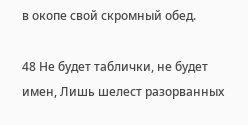в окопе свой скромный обед.

48 Не будет таблички, не будет имен, Лишь шелест разорванных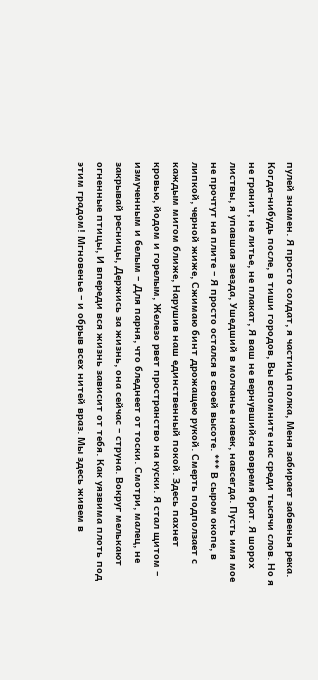пулей знамен. Я просто солдат, я частица полка, Меня забирает забвенья река. Когда-нибудь после, в тиши городов, Вы вспомните нас среди тысячи слов. Но я не гранит, не литье, не плакат, Я ваш не вернувшийся вовремя брат. Я шорох листвы, я упавшая звезда, Ушедший в молчанье навек, навсегда. Пусть имя мое не прочтут на плите – Я просто остался в своей высоте. *** В сыром окопе, в липкой, черной жиже, Сжимаю бинт дрожащею рукой. Смерть подползает с каждым мигом ближе, Нарушив наш единственный покой. Здесь пахнет кровью, йодом и горелым, Железо рвет пространство на куски. Я стал щитом – измученным и белым – Для парня, что бледнеет от тоски. Смотри, малец, не закрывай ресницы, Держись за жизнь, она сейчас – струна. Вокруг мелькают огненные птицы, И впереди вся жизнь зависит от тебя. Как уязвима плоть под этим градом! Мгновенье – и обрыв всех нитей враз. Мы здесь живем в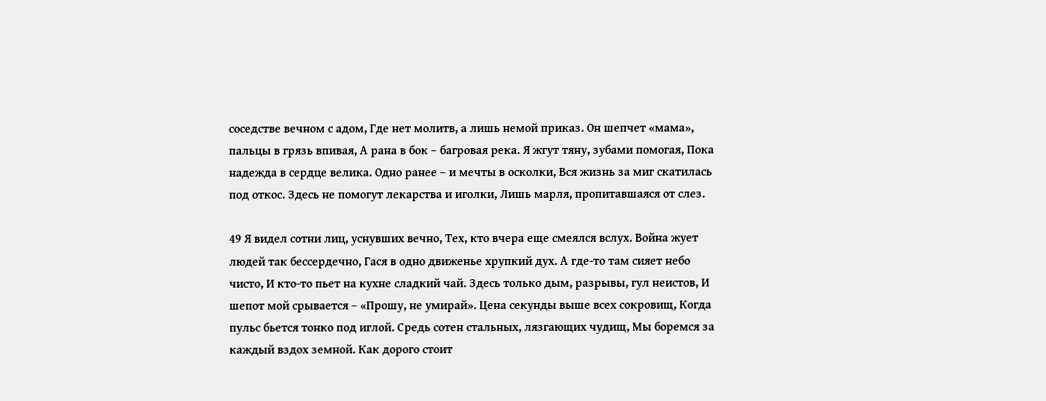соседстве вечном с адом, Где нет молитв, а лишь немой приказ. Он шепчет «мама», пальцы в грязь впивая, А рана в бок – багровая река. Я жгут тяну, зубами помогая, Пока надежда в сердце велика. Одно ранее – и мечты в осколки, Вся жизнь за миг скатилась под откос. Здесь не помогут лекарства и иголки, Лишь марля, пропитавшаяся от слез.

49 Я видел сотни лиц, уснувших вечно, Тех, кто вчера еще смеялся вслух. Война жует людей так бессердечно, Гася в одно движенье хрупкий дух. А где-то там сияет небо чисто, И кто-то пьет на кухне сладкий чай. Здесь только дым, разрывы, гул неистов, И шепот мой срывается – «Прошу, не умирай». Цена секунды выше всех сокровищ, Когда пульс бьется тонко под иглой. Средь сотен стальных, лязгающих чудищ, Мы боремся за каждый вздох земной. Как дорого стоит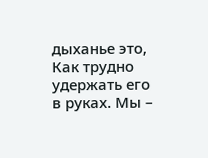дыханье это, Как трудно удержать его в руках. Мы –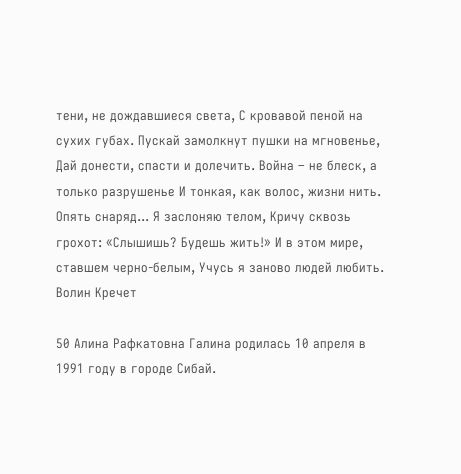тени, не дождавшиеся света, С кровавой пеной на сухих губах. Пускай замолкнут пушки на мгновенье, Дай донести, спасти и долечить. Война – не блеск, а только разрушенье И тонкая, как волос, жизни нить. Опять снаряд... Я заслоняю телом, Кричу сквозь грохот: «Слышишь? Будешь жить!» И в этом мире, ставшем черно-белым, Учусь я заново людей любить. Волин Кречет

50 Алина Рафкатовна Галина родилась 10 апреля в 1991 году в городе Сибай.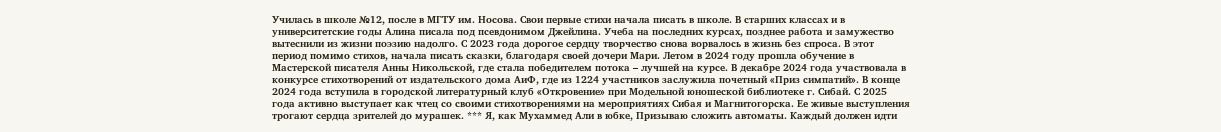Училась в школе №12, после в МГТУ им. Носова. Свои первые стихи начала писать в школе. В старших классах и в университетские годы Алина писала под псевдонимом Джейлина. Учеба на последних курсах, позднее работа и замужество вытеснили из жизни поэзию надолго. С 2023 года дорогое сердцу творчество снова ворвалось в жизнь без спроса. В этот период помимо стихов, начала писать сказки, благодаря своей дочери Мари. Летом в 2024 году прошла обучение в Мастерской писателя Анны Никольской, где стала победителем потока – лучшей на курсе. В декабре 2024 года участвовала в конкурсе стихотворений от издательского дома АиФ, где из 1224 участников заслужила почетный «Приз симпатий». В конце 2024 года вступила в городской литературный клуб «Откровение» при Модельной юношеской библиотеке г. Сибай. С 2025 года активно выступает как чтец со своими стихотворениями на мероприятиях Сибая и Магнитогорска. Ее живые выступления трогают сердца зрителей до мурашек. *** Я, как Мухаммед Али в юбке, Призываю сложить автоматы. Каждый должен идти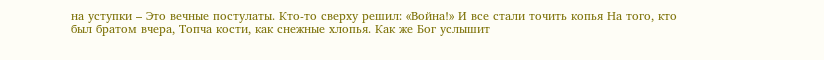на уступки – Это вечные постулаты. Кто-то сверху решил: «Война!» И все стали точить копья На того, кто был братом вчера, Топча кости, как снежные хлопья. Как же Бог услышит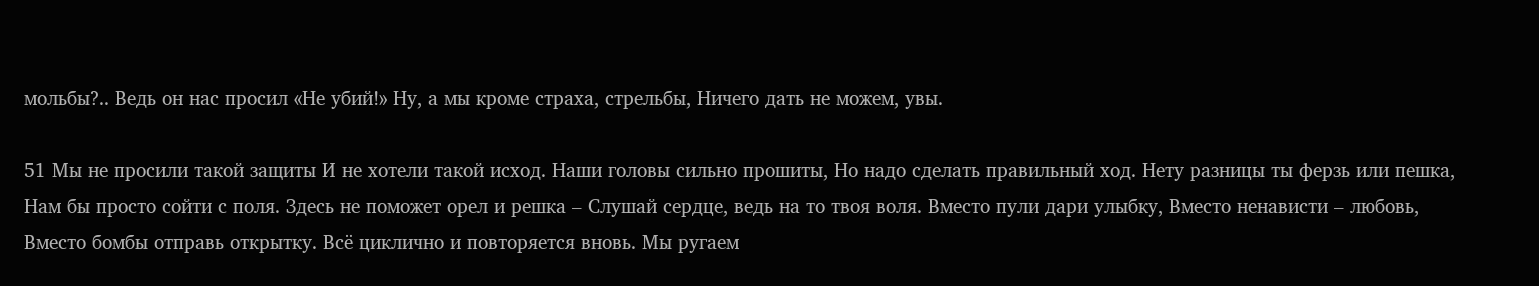мольбы?.. Ведь он нас просил «Не убий!» Ну, а мы кроме страха, стрельбы, Ничего дать не можем, увы.

51 Мы не просили такой защиты И не хотели такой исход. Наши головы сильно прошиты, Но надо сделать правильный ход. Нету разницы ты ферзь или пешка, Нам бы просто сойти с поля. Здесь не поможет орел и решка – Слушай сердце, ведь на то твоя воля. Вместо пули дари улыбку, Вместо ненависти – любовь, Вместо бомбы отправь открытку. Всё циклично и повторяется вновь. Мы ругаем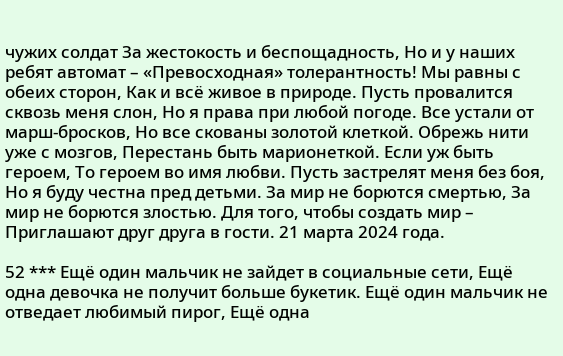чужих солдат За жестокость и беспощадность, Но и у наших ребят автомат – «Превосходная» толерантность! Мы равны с обеих сторон, Как и всё живое в природе. Пусть провалится сквозь меня слон, Но я права при любой погоде. Все устали от марш-бросков, Но все скованы золотой клеткой. Обрежь нити уже с мозгов, Перестань быть марионеткой. Если уж быть героем, То героем во имя любви. Пусть застрелят меня без боя, Но я буду честна пред детьми. За мир не борются смертью, За мир не борются злостью. Для того, чтобы создать мир – Приглашают друг друга в гости. 21 марта 2024 года.

52 *** Ещё один мальчик не зайдет в социальные сети, Ещё одна девочка не получит больше букетик. Ещё один мальчик не отведает любимый пирог, Ещё одна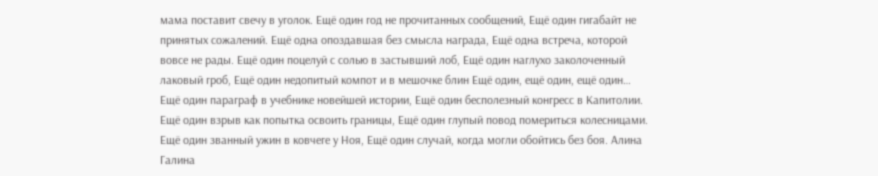мама поставит свечу в уголок. Ещё один год не прочитанных сообщений, Ещё один гигабайт не принятых сожалений. Ещё одна опоздавшая без смысла награда, Ещё одна встреча, которой вовсе не рады. Ещё один поцелуй с солью в застывший лоб, Ещё один наглухо заколоченный лаковый гроб, Ещё один недопитый компот и в мешочке блин Ещё один, ещё один, ещё один… Ещё один параграф в учебнике новейшей истории, Ещё один бесполезный конгресс в Капитолии. Ещё один взрыв как попытка освоить границы, Ещё один глупый повод помериться колесницами. Ещё один званный ужин в ковчеге у Ноя, Ещё один случай, когда могли обойтись без боя. Алина Галина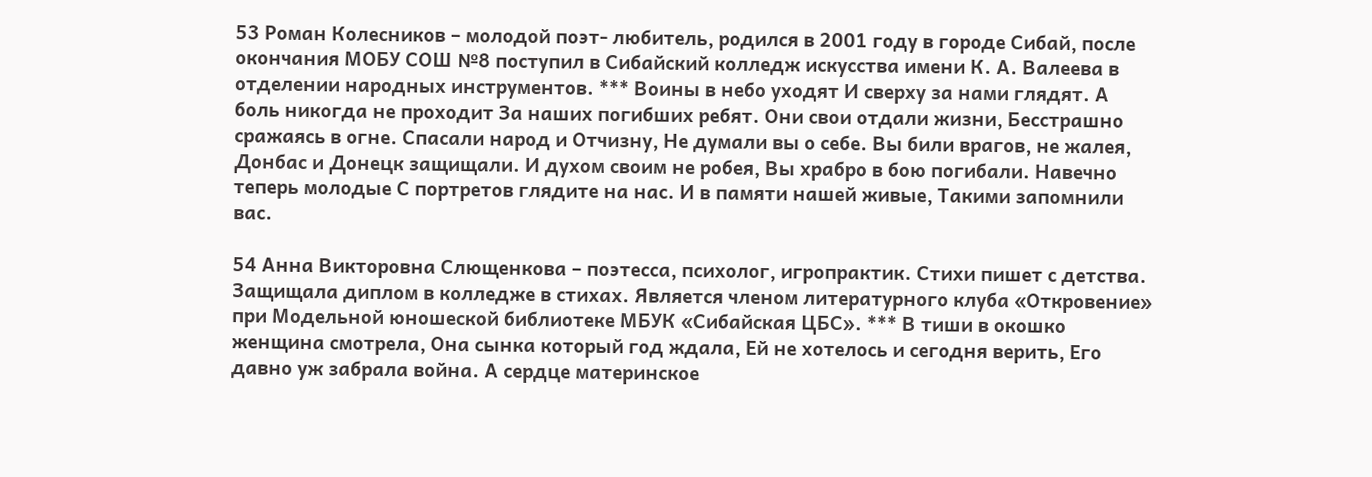53 Роман Колесников – молодой поэт- любитель, родился в 2001 году в городе Сибай, после окончания МОБУ СОШ №8 поступил в Сибайский колледж искусства имени К. А. Валеева в отделении народных инструментов. *** Воины в небо уходят И сверху за нами глядят. А боль никогда не проходит За наших погибших ребят. Они свои отдали жизни, Бесстрашно сражаясь в огне. Спасали народ и Отчизну, Не думали вы о себе. Вы били врагов, не жалея, Донбас и Донецк защищали. И духом своим не робея, Вы храбро в бою погибали. Навечно теперь молодые С портретов глядите на нас. И в памяти нашей живые, Такими запомнили вас.

54 Анна Викторовна Слющенкова – поэтесса, психолог, игропрактик. Стихи пишет с детства. Защищала диплом в колледже в стихах. Является членом литературного клуба «Откровение» при Модельной юношеской библиотеке МБУК «Сибайская ЦБС». *** В тиши в окошко женщина смотрела, Она сынка который год ждала, Ей не хотелось и сегодня верить, Его давно уж забрала война. А сердце материнское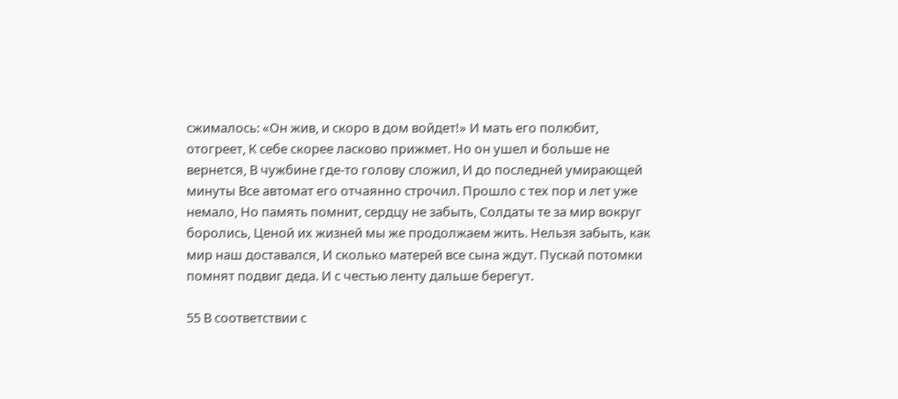сжималось: «Он жив, и скоро в дом войдет!» И мать его полюбит, отогреет, К себе скорее ласково прижмет. Но он ушел и больше не вернется, В чужбине где-то голову сложил, И до последней умирающей минуты Все автомат его отчаянно строчил. Прошло с тех пор и лет уже немало, Но память помнит, сердцу не забыть, Солдаты те за мир вокруг боролись, Ценой их жизней мы же продолжаем жить. Нельзя забыть, как мир наш доставался, И сколько матерей все сына ждут. Пускай потомки помнят подвиг деда. И с честью ленту дальше берегут.

55 В соответствии с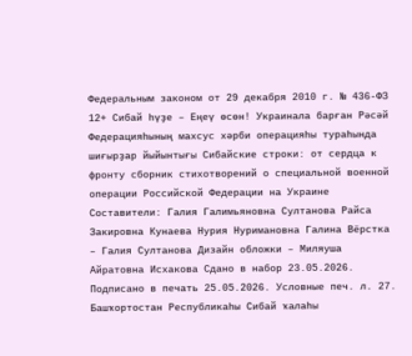Федеральным законом от 29 декабря 2010 г. № 436-ФЗ 12+ Сибай һүҙе – Еңеү өсөн! Украинала барған Рәсәй Федерацияһының махсус хәрби операцияһы тураһында шиғырҙар йыйынтығы Сибайские строки: от сердца к фронту сборник стихотворений о специальной военной операции Российской Федерации на Украине Составители: Галия Галимьяновна Султанова Райса Закировна Кунаева Нурия Нуримановна Галина Вёрстка – Галия Султанова Дизайн обложки – Миляуша Айратовна Исхакова Сдано в набор 23.05.2026. Подписано в печать 25.05.2026. Условные печ. л. 27. Башҡортостан Республикаһы Сибай ҡалаһы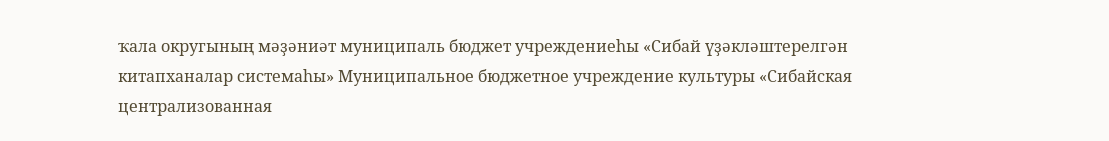ҡала округының мәҙәниәт муниципаль бюджет учреждениеһы «Сибай үҙәкләштерелгән китапханалар системаһы» Муниципальное бюджетное учреждение культуры «Сибайская централизованная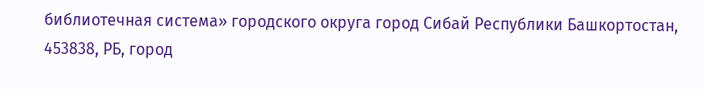библиотечная система» городского округа город Сибай Республики Башкортостан, 453838, РБ, город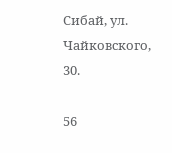Сибай, ул. Чайковского, 30.

56